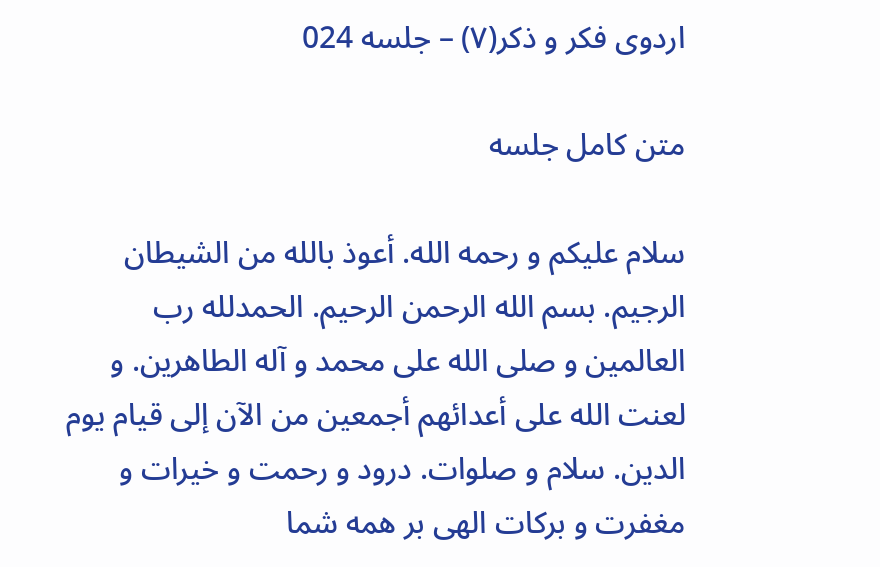اردوی فکر و ذکر(۷) – جلسه 024

متن کامل جلسه

سلام علیکم و رحمه الله. أعوذ بالله من الشیطان الرجیم. بسم الله الرحمن الرحیم. الحمدلله رب العالمین و صلی الله علی محمد و آله الطاهرین. و لعنت الله علی أعدائهم أجمعین من الآن إلی قیام یوم الدین. سلام و صلوات. درود و رحمت و خیرات و مغفرت و برکات الهی بر همه شما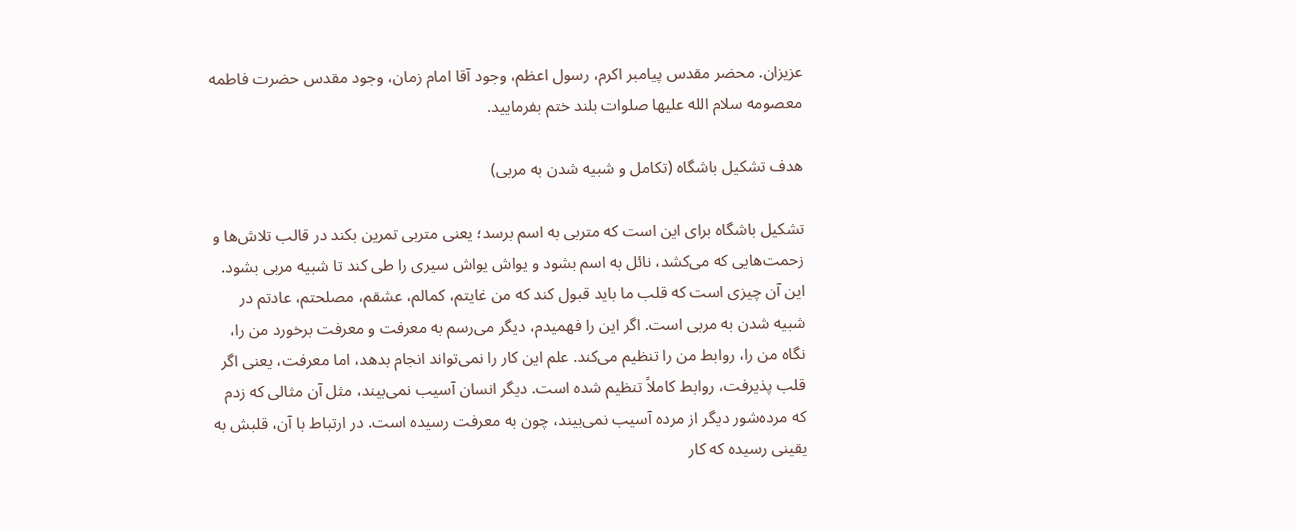عزیزان. محضر مقدس پیامبر اکرم، رسول اعظم، وجود آقا امام زمان، وجود مقدس حضرت فاطمه معصومه سلام الله علیها صلوات بلند ختم بفرمایید.

هدف تشکیل باشگاه (تکامل و شبیه شدن به مربی)

تشکیل باشگاه برای این است که متربی به اسم برسد؛ یعنی متربی تمرین بکند در قالب تلاش‌ها و زحمت‌هایی که می‌کشد، نائل به اسم بشود و یواش یواش سیری را طی کند تا شبیه مربی بشود. این آن چیزی است که قلب ما باید قبول کند که من غایتم، کمالم، عشقم، مصلحتم، عادتم در شبیه شدن به مربی است. اگر این را فهمیدم، دیگر می‌رسم به معرفت و معرفت برخورد من را، نگاه من را، روابط من را تنظیم می‌کند. علم این کار را نمی‌تواند انجام بدهد، اما معرفت، یعنی اگر قلب پذیرفت، روابط کاملاً تنظیم شده است. دیگر انسان آسیب نمی‌بیند، مثل آن مثالی که زدم که مرده‌شور دیگر از مرده آسیب نمی‌بیند، چون به معرفت رسیده است. در ارتباط با آن، قلبش به یقینی رسیده که کار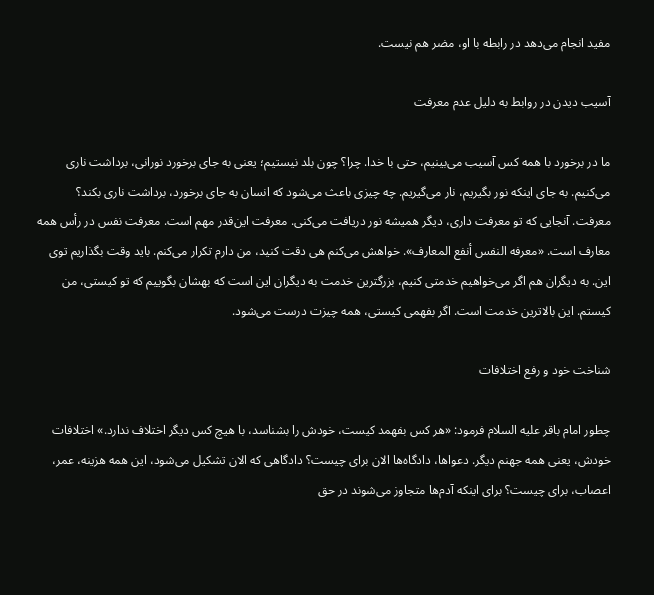مفید انجام می‌دهد در رابطه با او، مضر هم نیست.

آسیب دیدن در روابط به دلیل عدم معرفت

ما در برخورد با همه کس آسیب می‌بینیم، حتی با خدا. چرا؟ چون بلد نیستیم؛ یعنی به جای برخورد نورانی، برداشت ناری می‌کنیم. به جای اینکه نور بگیریم، نار می‌گیریم. چه چیزی باعث می‌شود که انسان به جای برخورد، برداشت ناری بکند؟ معرفت. آنجایی که تو معرفت داری، دیگر همیشه نور دریافت می‌کنی. معرفت این‌قدر مهم است. معرفت نفس در رأس همه معارف است. «معرفه النفس أنفع المعارف». خواهش می‌کنم هی دقت کنید، من دارم تکرار می‌کنم. باید وقت بگذاریم توی این. به دیگران هم اگر می‌خواهیم خدمتی کنیم، بزرگترین خدمت به دیگران این است که بهشان بگوییم که تو کیستی، من کیستم. این بالاترین خدمت است. اگر بفهمی کیستی، همه چیزت درست می‌شود.

شناخت خود و رفع اختلافات

چطور امام باقر علیه السلام فرمود: «هر کس بفهمد کیست، خودش را بشناسد، با هیچ کس دیگر اختلاف ندارد.» اختلافات خودش، یعنی همه جهنم دیگر. دعواها، دادگاه‌ها الان برای چیست؟ دادگاهی که الان تشکیل می‌شود، این همه هزینه، عمر، اعصاب، برای چیست؟ برای اینکه آدم‌ها متجاوز می‌شوند در حق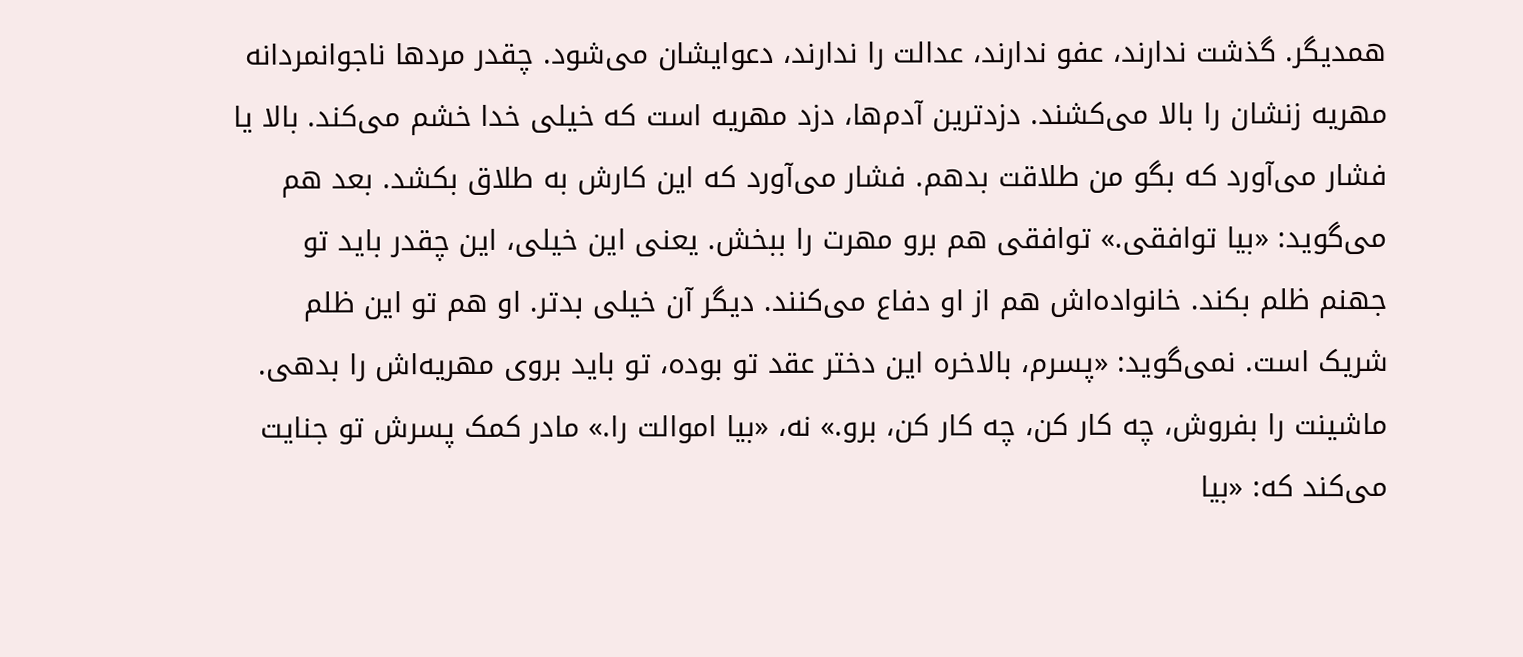همدیگر. گذشت ندارند، عفو ندارند، عدالت را ندارند، دعوایشان می‌شود. چقدر مردها ناجوانمردانه مهریه زنشان را بالا می‌کشند. دزدترین آدم‌ها، دزد مهریه است که خیلی خدا خشم می‌کند. بالا یا فشار می‌آورد که بگو من طلاقت بدهم. فشار می‌آورد که این کارش به طلاق بکشد. بعد هم می‌گوید: «بیا توافقی.» توافقی هم برو مهرت را ببخش. یعنی این خیلی، این چقدر باید تو جهنم ظلم بکند. خانواده‌اش هم از او دفاع می‌کنند. دیگر آن خیلی بدتر. او هم تو این ظلم شریک است. نمی‌گوید: «پسرم، بالاخره این دختر عقد تو بوده، تو باید بروی مهریه‌اش را بدهی. ماشینت را بفروش، چه کار کن، چه کار کن، برو.» نه، «بیا اموالت را.» مادر کمک پسرش تو جنایت می‌کند که: «بیا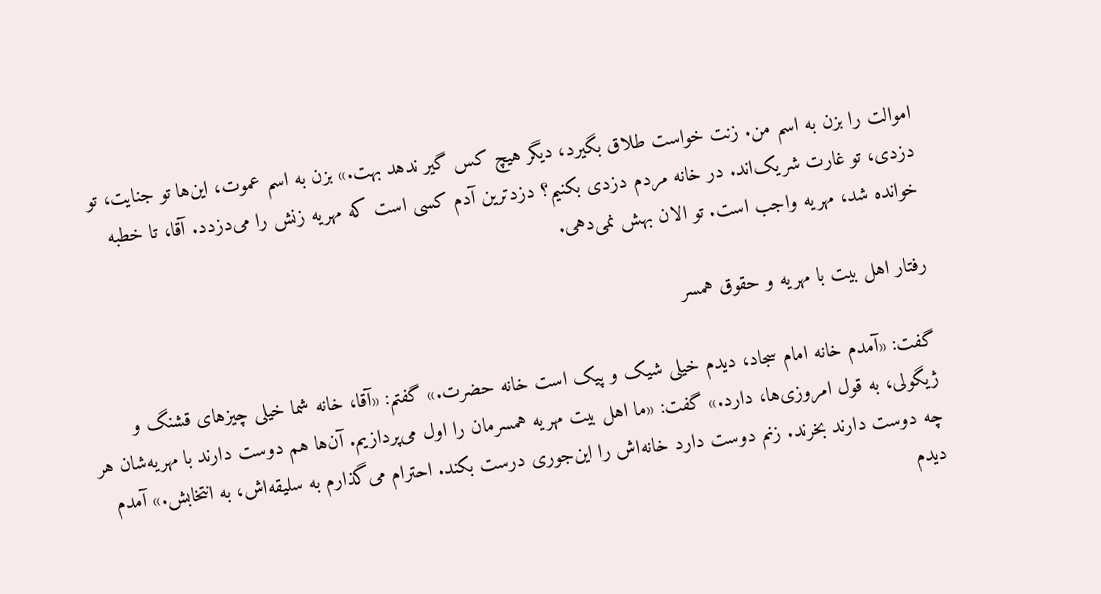اموالت را بزن به اسم من. زنت خواست طلاق بگیرد، دیگر هیچ کس گیر ندهد بهت.» بزن به اسم عموت، این‌ها تو جنایت، تو دزدی، تو غارت شریک‌اند. در خانه مردم دزدی بکنیم؟ دزدترین آدم کسی است که مهریه زنش را می‌دزدد. آقا، تا خطبه خوانده شد، مهریه واجب است. تو الان بهش نمی‌دهی.

رفتار اهل بیت با مهریه و حقوق همسر

گفت: «آمدم خانه امام سجاد، دیدم خیلی شیک و پیک است خانه حضرت.» گفتم: «آقا، خانه شما خیلی چیزهای قشنگ و ژیگولی، به قول امروزی‌ها، دارد.» گفت: «ما اهل بیت مهریه همسرمان را اول می‌پردازیم. آن‌ها هم دوست دارند با مهریه‌شان هر چه دوست دارند بخرند. زنم دوست دارد خانه‌اش را این‌جوری درست بکند. احترام می‌گذارم به سلیقه‌اش، به انتخابش.» آمدم دیدم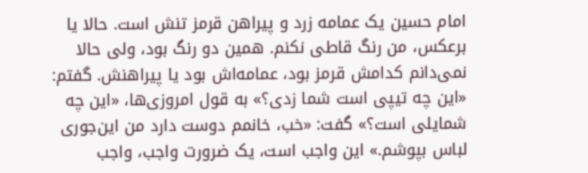امام حسین یک عمامه زرد و پیراهن قرمز تنش است. حالا یا برعکس، من رنگ قاطی نکنم. همین دو رنگ بود، ولی حالا نمی‌دانم کدامش قرمز بود، عمامه‌اش بود یا پیراهنش. گفتم: «این چه تیپی است شما زدی؟» به قول امروزی‌ها، «این چه شمایلی است؟» گفت: «خب، خانمم دوست دارد من این‌جوری لباس بپوشم.» این واجب است، یک ضرورت واجب، واجب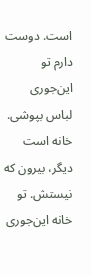است. دوست دارم تو این‌جوری لباس بپوشی. خانه است دیگر، بیرون که نیستش. تو خانه این‌جوری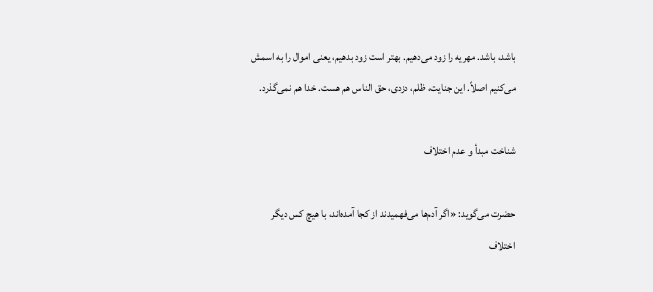باشد، باشد. مهریه را زود می‌دهیم. بهتر است زود بدهیم، یعنی اموال را به اسمش می‌کنیم اصلاً. این جنایت، ظلم، دزدی، حق الناس هم هست. خدا هم نمی‌گذرد.

شناخت مبدأ و عدم اختلاف

حضرت می‌گوید: «اگر آدم‌ها می‌فهمیدند از کجا آمده‌اند، با هیچ کس دیگر اختلاف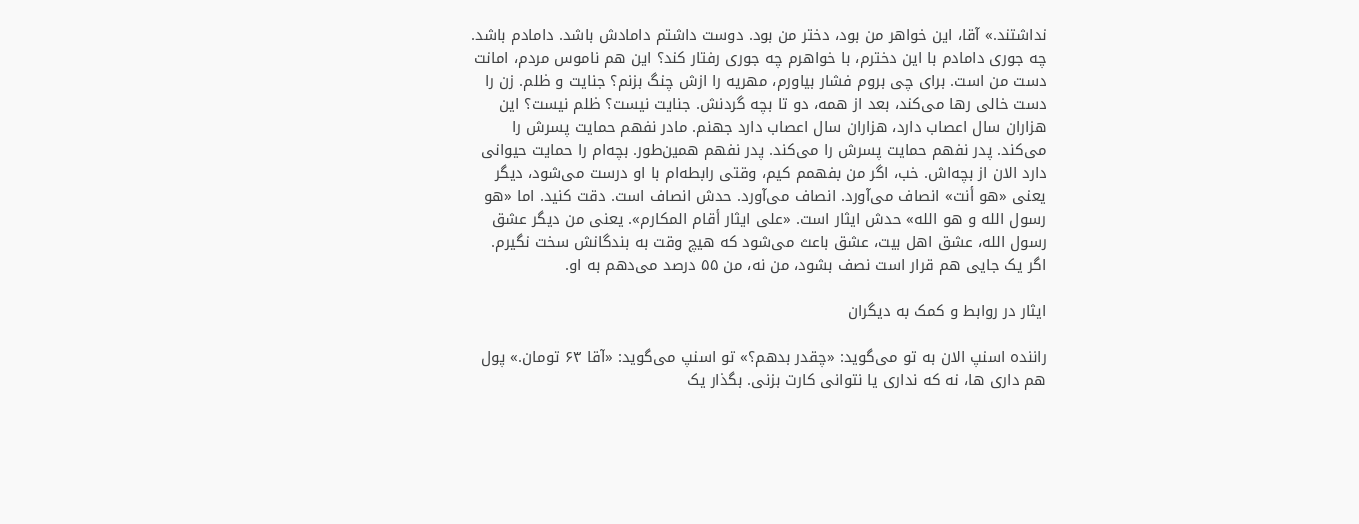نداشتند.» آقا، این خواهر من بود، دختر من بود. دوست داشتم دامادش باشد. دامادم باشد. چه جوری دامادم با این دخترم، با خواهرم چه جوری رفتار کند؟ این هم ناموس مردم، امانت دست من است. برای چی بروم فشار بیاورم، مهریه را ازش چنگ بزنم؟ جنایت و ظلم. زن را دست خالی رها می‌کند، بعد از همه، دو تا بچه گردنش. جنایت نیست؟ ظلم نیست؟ این هزاران سال اعصاب دارد، هزاران سال اعصاب دارد جهنم. مادر نفهم حمایت پسرش را می‌کند. پدر نفهم حمایت پسرش را می‌کند. پدر نفهم همین‌طور. بچه‌ام را حمایت حیوانی دارد الان از بچه‌اش. خب، اگر من بفهمم کیم، وقتی رابطه‌ام با او درست می‌شود، دیگر یعنی «هو أنت» انصاف می‌آورد. انصاف می‌آورد. حدش انصاف است. دقت کنید. اما «هو رسول الله و هو الله» حدش ایثار است. «علی ایثار أقام المکارم». یعنی من دیگر عشق رسول الله، عشق اهل بیت، عشق باعث می‌شود که هیچ وقت به بندگانش سخت نگیرم. اگر یک جایی هم قرار است نصف بشود، من نه، من ۵۵ درصد می‌دهم به او.

ایثار در روابط و کمک به دیگران

راننده اسنپ الان به تو می‌گوید: «چقدر بدهم؟» تو اسنپ می‌گوید: «آقا ۶۳ تومان.» پول هم داری ها، نه که نداری یا نتوانی کارت بزنی. بگذار یک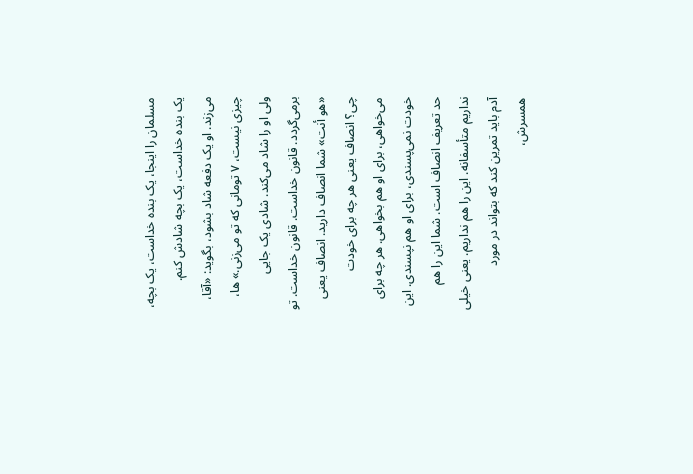مسلمان را اینجا، یک بنده خداست، یک بچه، یک بنده خداست، یک بچه شادش کنم. می‌زند. او یک دفعه شاد بشود، بگوید: «آقا، چیزی نیست، ۷ تومانی که تو می‌زنی.» ها، ولی او را شاد می‌کند. شادی یک جایی برمی‌گردد. قانون خداست. قانون خداست. تو «هو أنت» شما انصاف دارید. انصاف یعنی چی؟ انصاف یعنی هر چه برای خودت می‌خواهی، برای او هم بخواهی. هر چه برای خودت نمی‌پسندی، برای او هم نپسندی. این حد تعریف انصاف است. شما این را هم نداریم متأسفانه. این را هم نداریم. یعنی خیلی آدم باید تمرین کند که بتواند در مورد همسرش،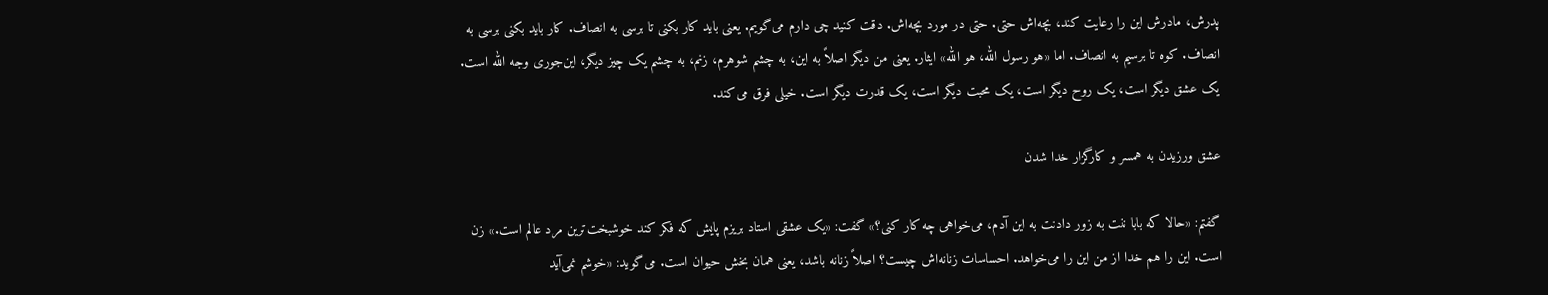پدرش، مادرش این را رعایت کند، بچه‌اش حتی. حتی در مورد بچه‌اش. دقت کنید چی دارم می‌گویم. یعنی باید کار بکنی تا برسی به انصاف. کار باید بکنی برسی به انصاف. کوه تا برسیم به انصاف. اما «هو رسول الله، هو الله» ایثار. یعنی من دیگر اصلاً به این، به چشم شوهرم، زنم، به چشم یک چیز دیگر، این‌جوری وجه الله است. یک عشق دیگر است، یک روح دیگر است، یک محبت دیگر است، یک قدرت دیگر است. خیلی فرق می‌کند.

عشق ورزیدن به همسر و کارگزار خدا شدن

گفتم: «حالا که بابا ننت به زور دادنت به این آدم، می‌خواهی چه کار کنی؟» گفت: «یک عشقی استاد بریزم پایش که فکر کند خوشبخت‌ترین مرد عالم است.» زن است. این را هم خدا از من این را می‌خواهد. احساسات زنانه‌اش چیست؟ اصلاً زنانه باشد، یعنی همان بخش حیوان است. می‌گوید: «خوشم نمی‌آید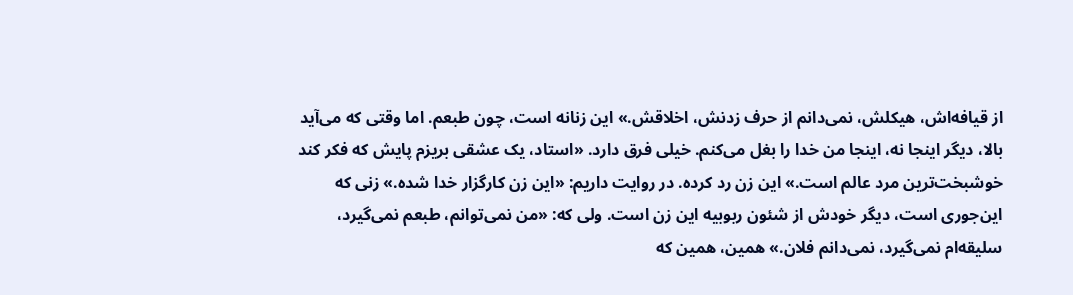از قیافه‌اش، هیکلش، نمی‌دانم از حرف زدنش، اخلاقش.» این زنانه است، چون طبعم. اما وقتی که می‌آید بالا، دیگر اینجا نه، اینجا من خدا را بغل می‌کنم. خیلی فرق دارد. «استاد، یک عشقی بریزم پایش که فکر کند خوشبخت‌ترین مرد عالم است.» این زن رد کرده. در روایت داریم: «این زن کارگزار خدا شده.» زنی که این‌جوری است، دیگر خودش از شئون ربوبیه این زن است. ولی که: «من نمی‌توانم، طبعم نمی‌گیرد، سلیقه‌ام نمی‌گیرد، نمی‌دانم فلان.» همین، همین که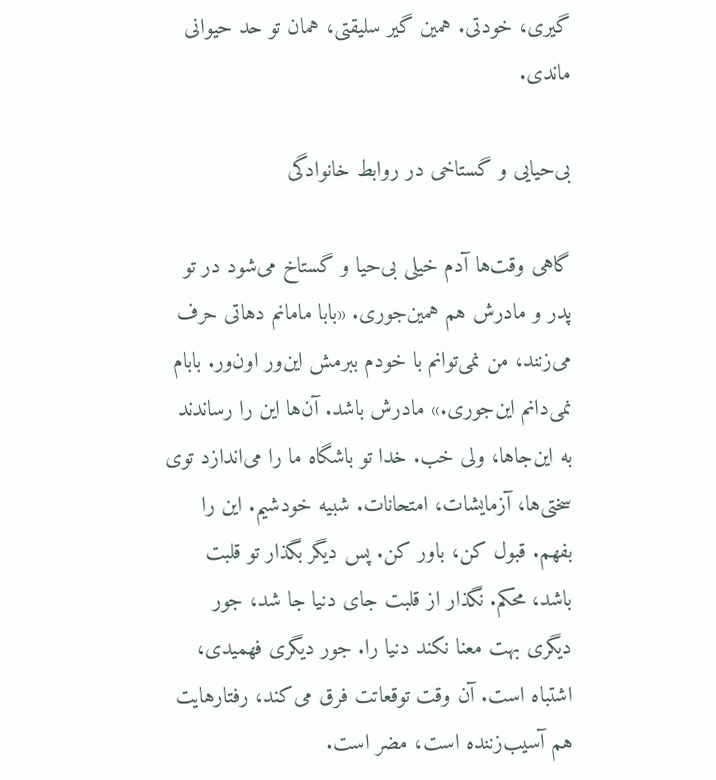گیری، خودتی. همین گیر سلیقتی، همان تو حد حیوانی ماندی.

بی‌حیایی و گستاخی در روابط خانوادگی

گاهی وقت‌ها آدم خیلی بی‌حیا و گستاخ می‌شود در تو پدر و مادرش هم همین‌جوری. «بابا مامانم دهاتی حرف می‌زنند، من نمی‌توانم با خودم ببرمش این‌ور اون‌ور. بابام نمی‌دانم این‌جوری.» مادرش باشد. آن‌ها این را رساندند به این‌جاها، ولی خب. خدا تو باشگاه ما را می‌اندازد توی سختی‌ها، آزمایشات، امتحانات. شبیه خودشیم. این را بفهم. قبول کن، باور کن. پس دیگر بگذار تو قلبت باشد، محکم. نگذار از قلبت جای دنیا جا شد، جور دیگری بهت معنا نکند دنیا را. جور دیگری فهمیدی، اشتباه است. آن وقت توقعاتت فرق می‌کند، رفتارهایت هم آسیب‌زننده است، مضر است.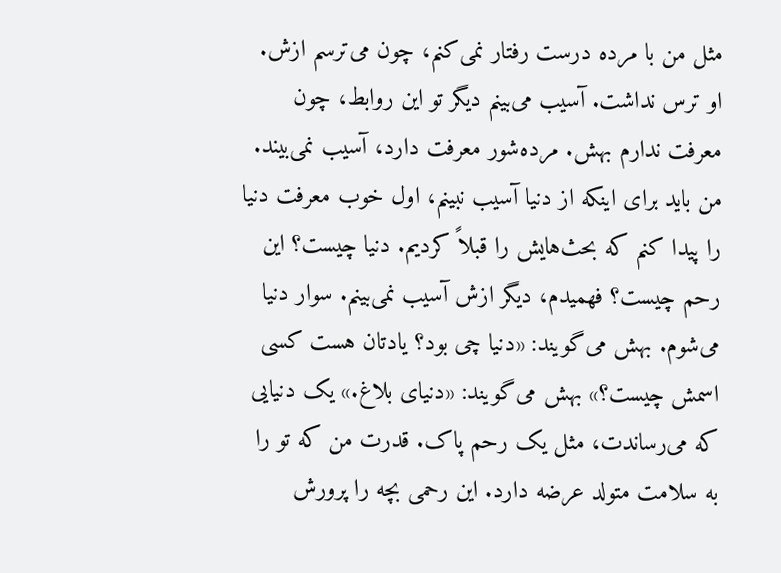مثل من با مرده درست رفتار نمی‌کنم، چون می‌ترسم ازش. او ترس نداشت. آسیب می‌بینم دیگر تو این روابط، چون معرفت ندارم بهش. مرده‌شور معرفت دارد، آسیب نمی‌بیند. من باید برای اینکه از دنیا آسیب نبینم، اول خوب معرفت دنیا را پیدا کنم که بحث‌هایش را قبلاً کردیم. دنیا چیست؟ این رحم چیست؟ فهمیدم، دیگر ازش آسیب نمی‌بینم. سوار دنیا می‌شوم. بهش می‌گویند: «دنیا چی بود؟ یادتان هست کسی اسمش چیست؟» بهش می‌گویند: «دنیای بلاغ.» یک دنیایی که می‌رساندت، مثل یک رحم پاک. قدرت من که تو را به سلامت متولد عرضه دارد. این رحمی بچه را پرورش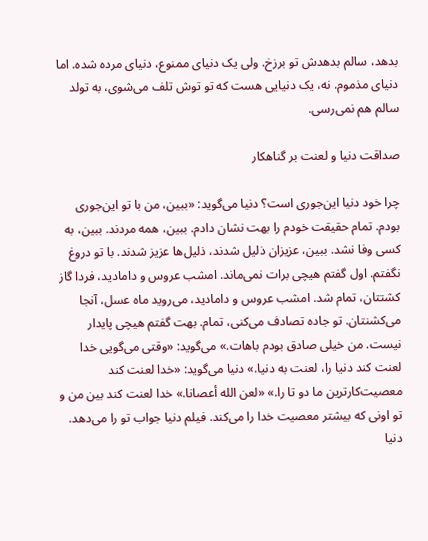بدهد، سالم بدهدش تو برزخ. ولی یک دنیای ممنوع، دنیای مرده شده. اما دنیای مذموم. نه، یک دنیایی هست که تو توش تلف می‌شوی، به تولد سالم هم نمی‌رسی.

صداقت دنیا و لعنت بر گناهکار

چرا خود دنیا این‌جوری است؟ دنیا می‌گوید: «ببین، من با تو این‌جوری بودم. تمام حقیقت خودم را بهت نشان دادم. ببین، همه مردند. ببین، به کسی وفا نشد. ببین، عزیزان ذلیل شدند، ذلیل‌ها عزیز شدند. با تو دروغ نگفتم. اول گفتم هیچی برات نمی‌ماند. امشب عروس و دامادید، فردا گاز کشتتان، تمام شد. امشب عروس و دامادید، می‌روید ماه عسل، آنجا می‌کشنتان. تو جاده تصادف می‌کنی، تمام. بهت گفتم هیچی پایدار نیست. من خیلی صادق بودم باهات.» می‌گوید: «وقتی می‌گویی خدا لعنت کند دنیا را، لعنت به دنیا.» دنیا می‌گوید: «خدا لعنت کند معصیت‌کارترین ما دو تا را.» «لعن الله أعصانا.» خدا لعنت کند بین من و تو اونی که بیشتر معصیت خدا را می‌کند. فیلم دنیا جواب تو را می‌دهد. دنیا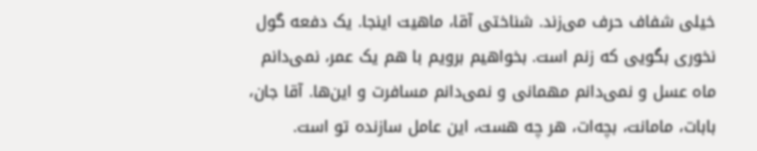خیلی شفاف حرف می‌زند. شناختی آقا، ماهیت اینجا. یک دفعه گول نخوری بگویی که زنم است. بخواهیم برویم با هم یک عمر، نمی‌دانم ماه عسل و نمی‌دانم مهمانی و نمی‌دانم مسافرت و این‌ها. آقا جان، بابات، مامانت، بچه‌ات، هر چه هست، این عامل سازنده تو است.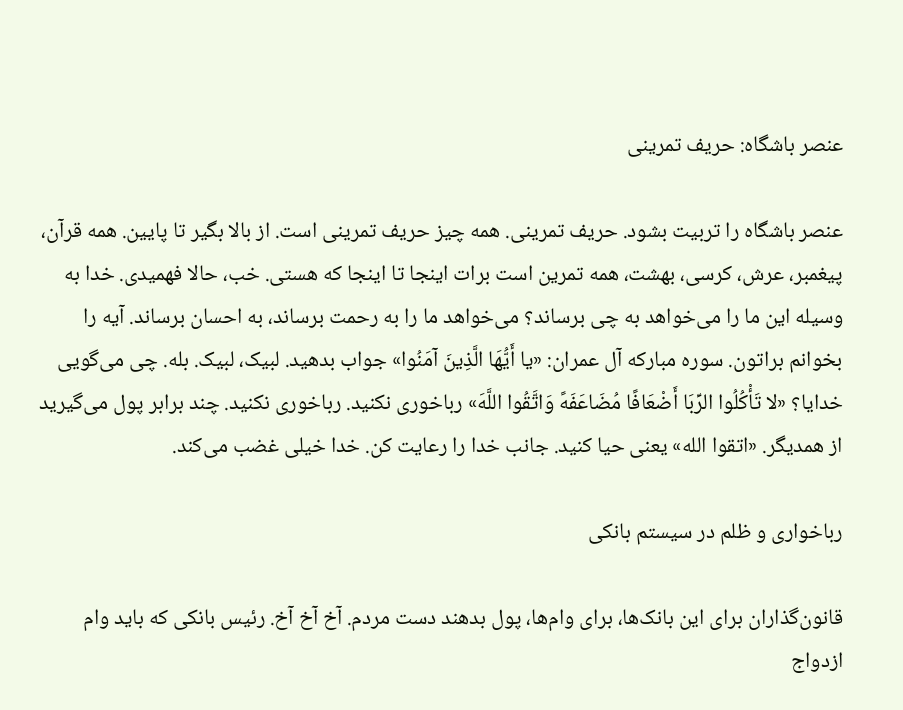عنصر باشگاه: حریف تمرینی

عنصر باشگاه را تربیت بشود. حریف تمرینی. همه چیز حریف تمرینی است. از بالا بگیر تا پایین. همه قرآن، پیغمبر، عرش، کرسی، بهشت، همه تمرین است برات اینجا تا اینجا که هستی. خب، حالا فهمیدی. خدا به وسیله این ما را می‌خواهد به چی برساند؟ می‌خواهد ما را به رحمت برساند، به احسان برساند. آیه را بخوانم براتون. سوره مبارکه آل عمران: «یا أَیُّهَا الَّذِینَ آمَنُوا» جواب بدهید. لبیک، لبیک. بله. چی می‌گویی خدایا؟ «لا تَأْکُلُوا الرِّبَا أَضْعَافًا مُضَاعَفَهً وَاتَّقُوا اللَّهَ» رباخوری نکنید. رباخوری نکنید. چند برابر پول می‌گیرید از همدیگر. «اتقوا الله» یعنی حیا کنید. جانب خدا را رعایت کن. خدا خیلی غضب می‌کند.

رباخواری و ظلم در سیستم بانکی

قانون‌گذاران برای این بانک‌ها، برای وام‌ها، پول بدهند دست مردم. آخ آخ آخ. رئیس بانکی که باید وام ازدواج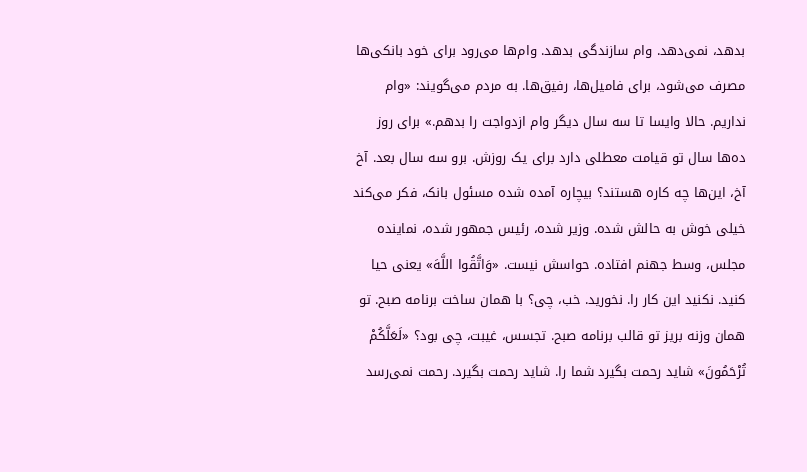بدهد، نمی‌دهد. وام سازندگی بدهد. وام‌ها می‌رود برای خود بانکی‌ها مصرف می‌شود، برای فامیل‌ها، رفیق‌ها. به مردم می‌گویند: «وام نداریم. حالا وایسا تا سه سال دیگر وام ازدواجت را بدهم.» برای روز ده‌ها سال تو قیامت معطلی دارد برای یک روزش. برو سه سال بعد. آخ آخ، این‌ها چه کاره هستند؟ بیچاره آمده شده مسئول بانک، فکر می‌کند خیلی خوش به حالش شده. وزیر شده، رئیس جمهور شده، نماینده مجلس، وسط جهنم افتاده. حواسش نیست. «وَاتَّقُوا اللَّهَ» یعنی حیا کنید. نکنید این کار را. نخورید. خب، چی؟ با همان ساخت برنامه صبح. تو همان وزنه بریز تو قالب برنامه صبح. تجسس، غیبت، چی بود؟ «لَعَلَّکُمْ تُرْحَمُونَ» شاید رحمت بگیرد شما را. شاید رحمت بگیرد. رحمت نمی‌رسد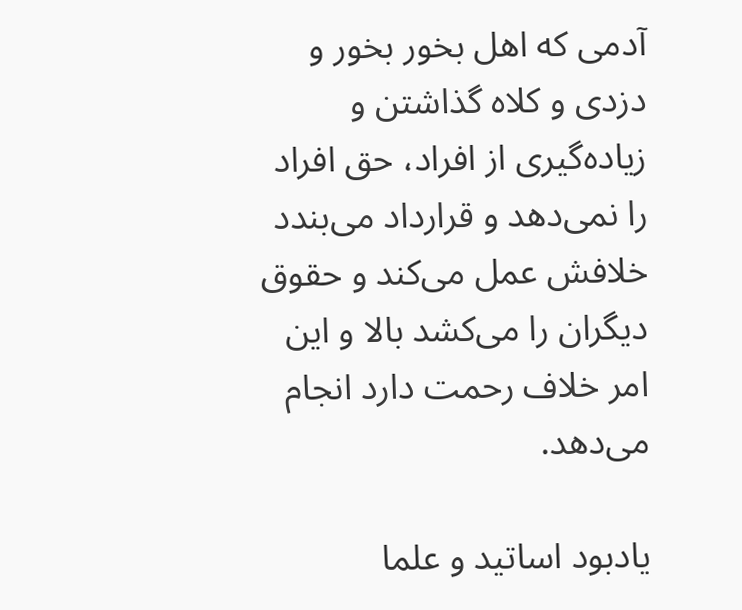آدمی که اهل بخور بخور و دزدی و کلاه گذاشتن و زیاده‌گیری از افراد، حق افراد را نمی‌دهد و قرارداد می‌بندد خلافش عمل می‌کند و حقوق دیگران را می‌کشد بالا و این امر خلاف رحمت دارد انجام می‌دهد.

یادبود اساتید و علما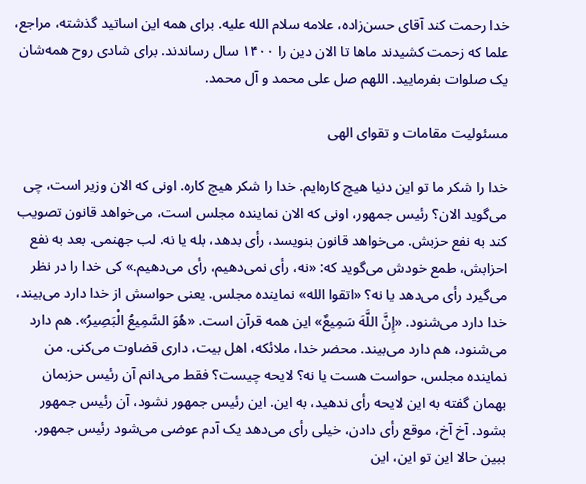خدا رحمت کند آقای حسن‌زاده، علامه سلام الله علیه. برای همه این اساتید گذشته، مراجع، علما که زحمت کشیدند ماها تا الان دین را ۱۴۰۰ سال رساندند. برای شادی روح همه‌شان یک صلوات بفرمایید. اللهم صل علی محمد و آل محمد.

مسئولیت مقامات و تقوای الهی

خدا را شکر ما تو این دنیا هیچ کاره‌ایم. خدا را شکر هیچ کاره. اونی که الان وزیر است، چی می‌گوید الان؟ رئیس جمهور، اونی که الان نماینده مجلس است، می‌خواهد قانون تصویب کند به نفع حزبش. می‌خواهد قانون بنویسد، رأی بدهد، بله یا نه. لب جهنمی. بعد به نفع احزابش، طمع خودش می‌گوید که: «نه، رأی نمی‌دهیم، رأی می‌دهیم.» کی خدا را در نظر می‌گیرد رأی می‌دهد یا نه؟ «اتقوا الله» نماینده مجلس. یعنی حواسش از خدا دارد می‌بیند، خدا دارد می‌شنود. «إِنَّ اللَّهَ سَمِیعٌ» این همه قرآن است. «هُوَ السَّمِیعُ الْبَصِیرُ». هم دارد می‌شنود، هم دارد می‌بیند. محضر خدا، ملائکه، اهل بیت، داری قضاوت می‌کنی. من نماینده مجلس، حواست هست یا نه؟ لایحه چیست؟ فقط می‌دانم آن رئیس حزبمان بهمان گفته به این لایحه رأی ندهید، به این. این رئیس جمهور نشود، آن رئیس جمهور بشود. آخ آخ، موقع رأی دادن، خیلی رأی می‌دهد یک آدم عوضی می‌شود رئیس جمهور. ببین حالا این تو این، این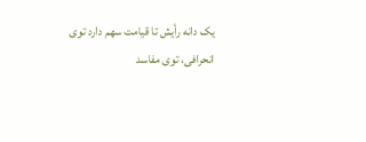یک دانه رأیش تا قیامت سهم دارد توی انحرافی، توی مفاسد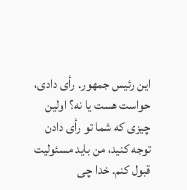این رئیس جمهور. رأی دادی، حواست هست یا نه؟ اولین چیزی که شما تو رأی دادن توجه کنید، من باید مسئولیت قبول کنم. خدا چی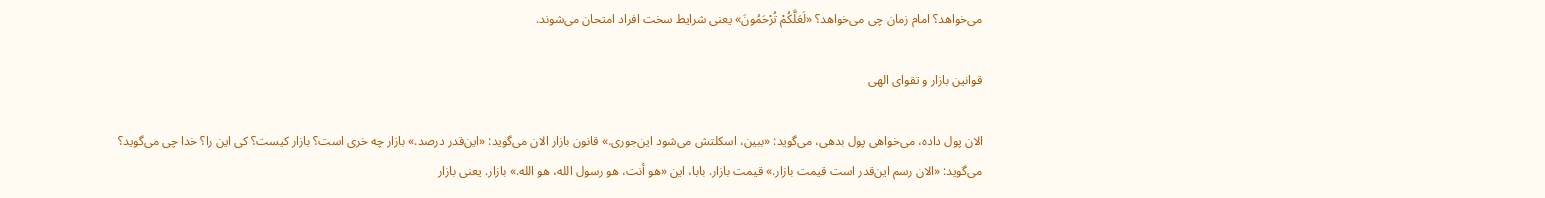می‌خواهد؟ امام زمان چی می‌خواهد؟ «لَعَلَّکُمْ تُرْحَمُونَ» یعنی شرایط سخت افراد امتحان می‌شوند.

قوانین بازار و تقوای الهی

الان پول داده، می‌خواهی پول بدهی، می‌گوید: «ببین، اسکلتش می‌شود این‌جوری.» قانون بازار الان می‌گوید: «این‌قدر درصد.» بازار چه خری است؟ بازار کیست؟ کی این را؟ خدا چی می‌گوید؟ می‌گوید: «الان رسم این‌قدر است قیمت بازار.» قیمت بازار. بابا، این «هو أنت، هو رسول الله، هو الله.» بازار. یعنی بازار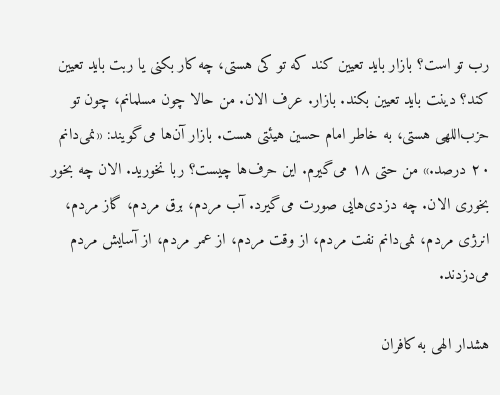رب تو است؟ بازار باید تعیین کند که تو کی هستی، چه کار بکنی یا ربت باید تعیین کند؟ دینت باید تعیین بکند. بازار. عرف الان. من حالا چون مسلمانم، چون تو حزب‌اللهی هستی، به خاطر امام حسین هیئتی هست. بازار آن‌ها می‌گویند: «نمی‌دانم ۲۰ درصد.» من حتی ۱۸ می‌گیرم. این حرف‌ها چیست؟ ربا نخورید. الان چه بخور بخوری الان. چه دزدی‌هایی صورت می‌گیرد. آب مردم، برق مردم، گاز مردم، انرژی مردم، نمی‌دانم نفت مردم، از وقت مردم، از عمر مردم، از آسایش مردم می‌دزدند.

هشدار الهی به کافران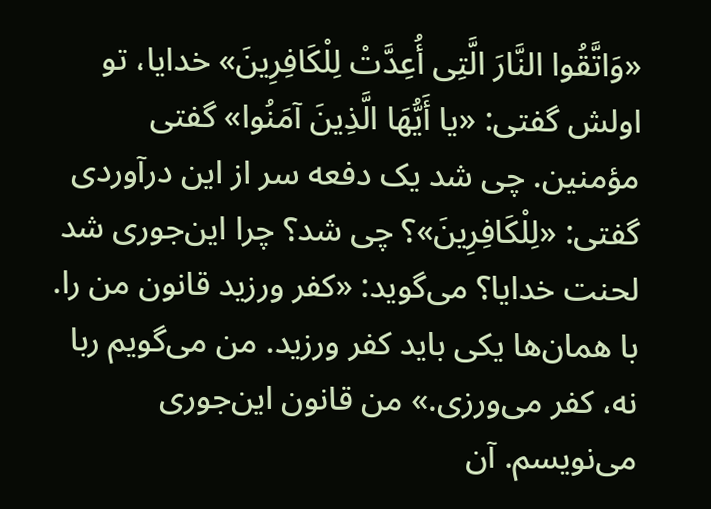«وَاتَّقُوا النَّارَ الَّتِی أُعِدَّتْ لِلْکَافِرِینَ» خدایا، تو اولش گفتی: «یا أَیُّهَا الَّذِینَ آمَنُوا» گفتی مؤمنین. چی شد یک دفعه سر از این درآوردی گفتی: «لِلْکَافِرِینَ»؟ چی شد؟ چرا این‌جوری شد لحنت خدایا؟ می‌گوید: «کفر ورزید قانون من را. با همان‌ها یکی باید کفر ورزید. من می‌گویم ربا نه، کفر می‌ورزی.» من قانون این‌جوری می‌نویسم. آن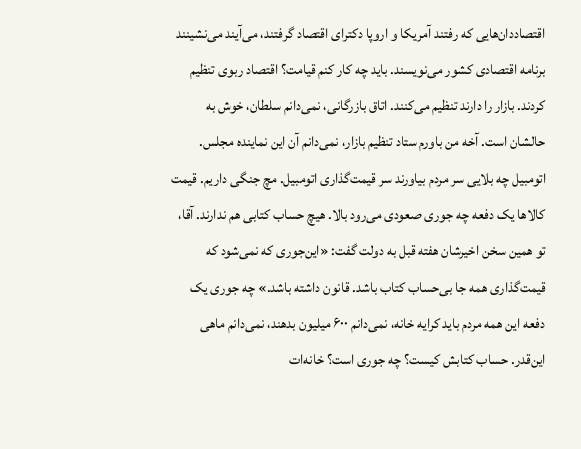اقتصاددان‌هایی که رفتند آمریکا و اروپا دکترای اقتصاد گرفتند، می‌آیند می‌نشینند برنامه اقتصادی کشور می‌نویسند. باید چه کار کنم قیامت؟ اقتصاد ربوی تنظیم کردند. بازار را دارند تنظیم می‌کنند. اتاق بازرگانی، نمی‌دانم سلطان، خوش به حالشان است. آخه من باورم ستاد تنظیم بازار، نمی‌دانم آن این نماینده مجلس. اتومبیل چه بلایی سر مردم بیاورند سر قیمت‌گذاری اتومبیل. مچ جنگی داریم. قیمت کالاها یک دفعه چه جوری صعودی می‌رود بالا. هیچ حساب کتابی هم ندارند. آقا، تو همین سخن اخیرشان هفته قبل به دولت گفت: «این‌جوری که نمی‌شود که قیمت‌گذاری همه جا بی‌حساب کتاب باشد. قانون داشته باشد.» چه جوری یک دفعه این همه مردم باید کرایه خانه، نمی‌دانم ۶۰۰ میلیون بدهند، نمی‌دانم ماهی این‌قدر. حساب کتابش کیست؟ چه جوری است؟ خانه‌ات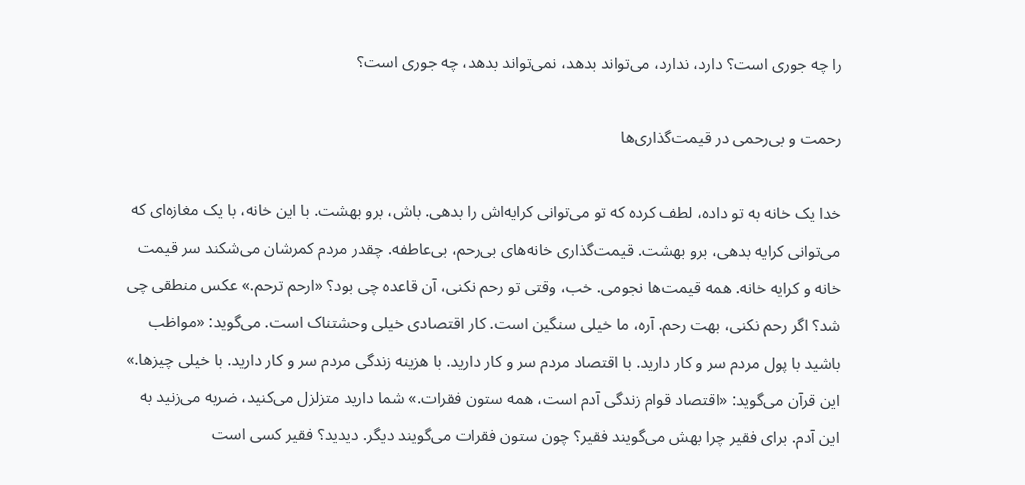را چه جوری است؟ دارد، ندارد، می‌تواند بدهد، نمی‌تواند بدهد، چه جوری است؟

رحمت و بی‌رحمی در قیمت‌گذاری‌ها

خدا یک خانه به تو داده، لطف کرده که تو می‌توانی کرایه‌اش را بدهی. باش، برو بهشت. با این خانه، با یک مغازه‌ای که می‌توانی کرایه بدهی، برو بهشت. قیمت‌گذاری خانه‌های بی‌رحم، بی‌عاطفه. چقدر مردم کمرشان می‌شکند سر قیمت خانه و کرایه خانه. همه قیمت‌ها نجومی. خب، وقتی تو رحم نکنی، آن قاعده چی بود؟ «ارحم ترحم.» عکس منطقی چی شد؟ اگر رحم نکنی، بهت رحم. آره، ما خیلی سنگین است. کار اقتصادی خیلی وحشتناک است. می‌گوید: «مواظب باشید با پول مردم سر و کار دارید. با اقتصاد مردم سر و کار دارید. با هزینه زندگی مردم سر و کار دارید. با خیلی چیزها.» این قرآن می‌گوید: «اقتصاد قوام زندگی آدم است، همه ستون فقرات.» شما دارید متزلزل می‌کنید، ضربه می‌زنید به این آدم. برای فقیر چرا بهش می‌گویند فقیر؟ چون ستون فقرات می‌گویند دیگر. دیدید؟ فقیر کسی است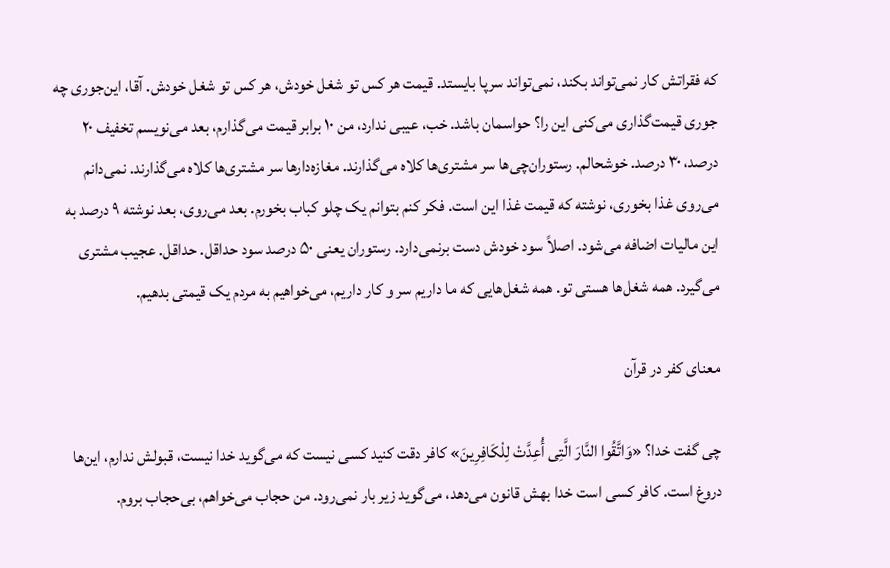که فقراتش کار نمی‌تواند بکند، نمی‌تواند سرپا بایستد. قیمت هر کس تو شغل خودش، هر کس تو شغل خودش. آقا، این‌جوری چه جوری قیمت‌گذاری می‌کنی این را؟ حواسمان باشد. خب، عیبی ندارد، من ۱۰ برابر قیمت می‌گذارم، بعد می‌نویسم تخفیف ۲۰ درصد، ۳۰ درصد. خوشحالم. رستوران‌چی‌ها سر مشتری‌ها کلاه می‌گذارند. مغازه‌دارها سر مشتری‌ها کلاه می‌گذارند. نمی‌دانم می‌روی غذا بخوری، نوشته که قیمت غذا این است. فکر کنم بتوانم یک چلو کباب بخورم. بعد می‌روی، بعد نوشته ۹ درصد به این مالیات اضافه می‌شود. اصلاً سود خودش دست برنمی‌دارد. رستوران یعنی ۵۰ درصد سود حداقل. حداقل. عجیب مشتری می‌گیرد. همه شغل‌ها هستی تو. همه شغل‌هایی که ما داریم سر و کار داریم، می‌خواهیم به مردم یک قیمتی بدهیم.

معنای کفر در قرآن

چی گفت خدا؟ «وَاتَّقُوا النَّارَ الَّتِی أُعِدَّتْ لِلْکَافِرِینَ» کافر دقت کنید کسی نیست که می‌گوید خدا نیست، قبولش ندارم، این‌ها دروغ است. کافر کسی است خدا بهش قانون می‌دهد، می‌گوید زیر بار نمی‌رود. من حجاب می‌خواهم، بی‌حجاب بروم.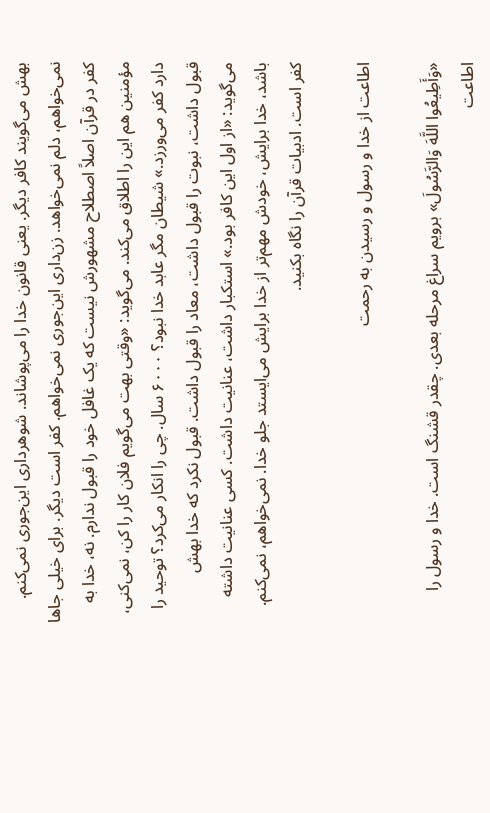بهش می‌گویند کافر دیگر. یعنی قانون خدا را می‌پوشاند. شوهرداری این‌جوری نمی‌کنم. نمی‌خواهم، دلم نمی‌خواهد. زن‌داری این‌جوری نمی‌خواهم. کفر است دیگر. برای خیلی جاها کفر در قرآن اصلاً اصطلاح مشهورش نیست که یک غافل خود را قبول ندارم. نه، خدا به مؤمنین هم این را اطلاق می‌کند. می‌گوید: «وقتی بهت می‌گویم فلان کار را کن، نمی‌کنی، دارد کفر می‌ورزد.» شیطان مگر عابد خدا نبود؟ ۶۰۰۰ سال. چی را انکار می‌کرد؟ توحید را قبول داشت، نبوت را قبول داشت، معاد را قبول داشت. قبول نکرد که خدا بهش می‌گوید: «از اول این کافر بود.» استکبار داشت، عنانیت داشت. کسی عنانیت داشته باشد، خدا برایش، خودش مهم‌تر از خدا برایش می‌ایستد جلو خدا. نمی‌خواهم، نمی‌کنم. کفر است. ادبیات قرآن را نگاه بکنید.

اطاعت از خدا و رسول و رسیدن به رحمت

«وَأَطِیعُوا اللَّهَ وَالرَّسُولَ» برویم سراغ مرحله بعدی. چقدر قشنگ است. خدا و رسول را اطاعت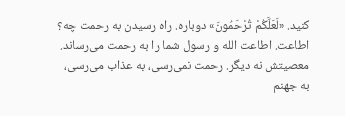کنید. «لَعَلَّکُمْ تُرْحَمُونَ» دوباره. راه رسیدن به رحمت چه؟ اطاعت. اطاعت الله و رسول شما را به رحمت می‌رساند. معصیتش نه دیگر. رحمت نمی‌رسی، به عذاب می‌رسی، به جهنم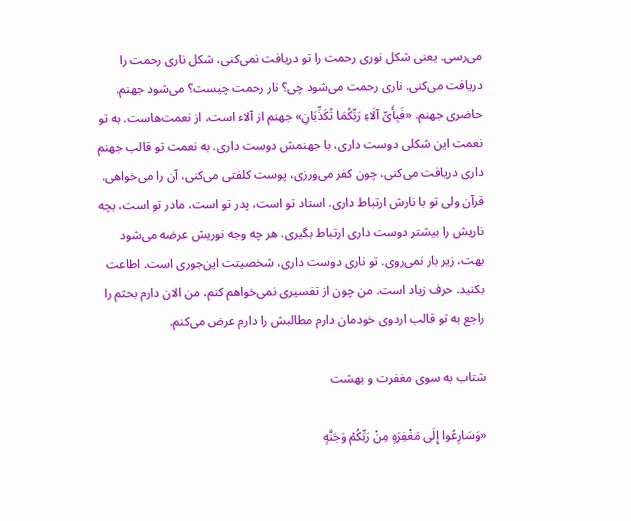می‌رسی. یعنی شکل نوری رحمت را تو دریافت نمی‌کنی، شکل ناری رحمت را دریافت می‌کنی. ناری رحمت می‌شود چی؟ نار رحمت چیست؟ می‌شود جهنم. حاضری جهنم. «فَبِأَیِّ آلَاءِ رَبِّکُمَا تُکَذِّبَانِ» جهنم از آلاء است، از نعمت‌هاست. به تو نعمت این شکلی دوست داری، با جهنمش دوست داری. به نعمت تو قالب جهنم داری دریافت می‌کنی، چون کفر می‌ورزی، پوست کلفتی می‌کنی، آن را می‌خواهی. قرآن ولی تو با نارش ارتباط داری. استاد تو است، پدر تو است، مادر تو است، بچه ناریش را بیشتر دوست داری ارتباط بگیری. هر چه وجه نوریش عرضه می‌شود بهت، زیر بار نمی‌روی. تو ناری دوست داری، شخصیتت این‌جوری است. اطاعت بکنید. حرف زیاد است. من چون از تفسیری نمی‌خواهم کنم، من الان دارم بحثم را راجع به تو قالب اردوی خودمان دارم مطالبش را دارم عرض می‌کنم.

شتاب به سوی مغفرت و بهشت

«وَسَارِعُوا إِلَى مَغْفِرَهٍ مِنْ رَبِّکُمْ وَجَنَّهٍ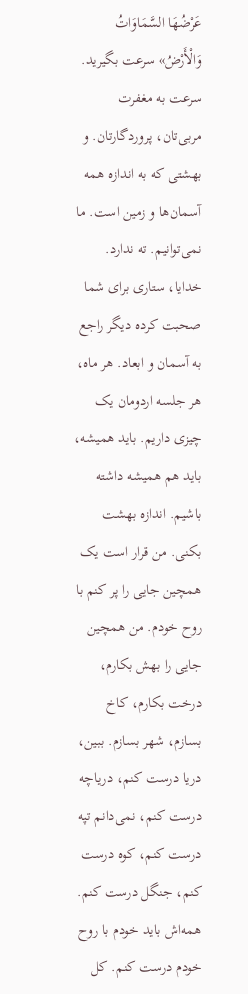عَرْضُهَا السَّمَاوَاتُ وَالْأَرْضُ» سرعت بگیرید. سرعت به مغفرت مربی‌تان، پروردگارتان. و بهشتی که به اندازه همه آسمان‌ها و زمین است. ما نمی‌توانیم. ته ندارد. خدایا، ستاری برای شما صحبت کرده دیگر راجع به آسمان و ابعاد. هر ماه، هر جلسه اردومان یک چیزی داریم. باید همیشه، باید هم همیشه داشته باشیم. اندازه بهشت بکنی. من قرار است یک همچین جایی را پر کنم با روح خودم. من همچین جایی را بهش بکارم، درخت بکارم، کاخ بسازم، شهر بسازم. ببین، دریا درست کنم، دریاچه درست کنم، نمی‌دانم تپه درست کنم، کوه درست کنم، جنگل درست کنم. همه‌اش باید خودم با روح خودم درست کنم. کل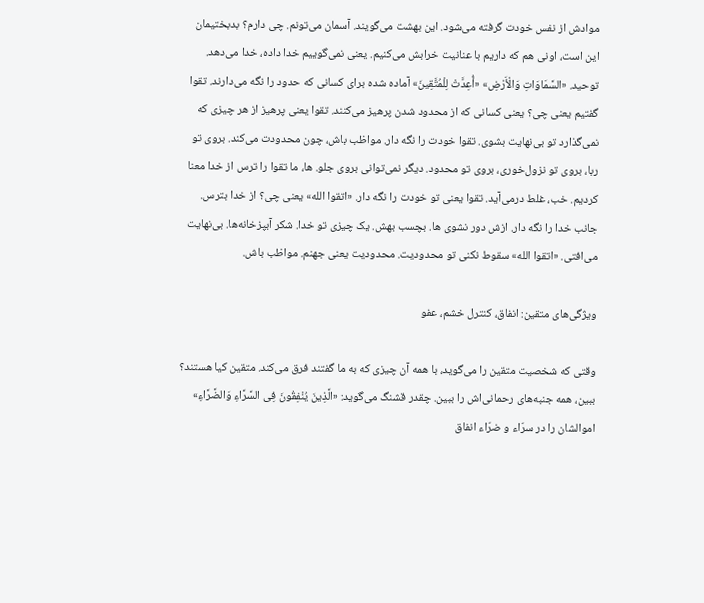موادش از نفس خودت گرفته می‌شود. این بهشت می‌گویند. آسمان می‌تونم. چی دارم؟ بدبختیمان این است، اونی هم که داریم با عنانیت خرابش می‌کنیم. یعنی نمی‌گوییم خدا داده، خدا می‌دهد. توحید. «السَّمَاوَاتِ وَالْأَرْضِ» «أُعِدَّتْ لِلْمُتَّقِینَ» آماده شده برای کسانی که حدود را نگه می‌دارند. تقوا گفتیم یعنی چی؟ یعنی کسانی که از محدود شدن پرهیز می‌کنند. تقوا یعنی پرهیز از هر چیزی که نمی‌گذارد تو بی‌نهایت بشوی. تقوا خودت را نگه دار. مواظب باش، چون محدودت می‌کند. بروی تو ربا، بروی تو نزول‌خوری، بروی تو محدود. دیگر نمی‌توانی بروی جلو. ها، ما تقوا را ترس از خدا معنا کردیم. خب، غلط درمی‌آید. تقوا یعنی تو خودت را نگه دار. «اتقوا الله» یعنی چی؟ از خدا بترس. جانب خدا را نگه دار. ازش دور نشوی ها. بچسب بهش. یک چیزی تو خدا. شکر آبپزخانه‌ها. بی‌نهایت می‌افتی. «اتقوا الله» سقوط نکنی تو محدودیت. محدودیت یعنی جهنم. مواظب باش.

ویژگی‌های متقین: انفاق، کنترل خشم، عفو

وقتی که شخصیت متقین را می‌گوید، با همه آن چیزی که به ما گفتند فرق می‌کند. متقین کیا هستند؟ ببین، همه جنبه‌های رحمانی‌اش را ببین. چقدر قشنگ می‌گوید: «الَّذِینَ یُنْفِقُونَ فِی السَّرَّاءِ وَالضَّرَّاءِ» اموالشان را در سرّاء و ضرّاء انفاق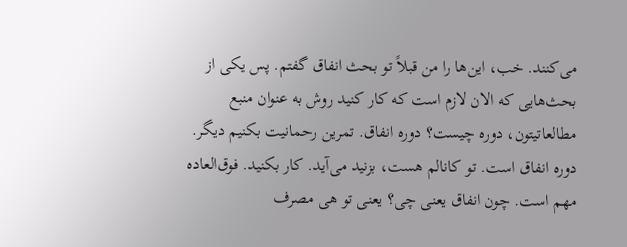می‌کنند. خب، این‌ها را من قبلاً تو بحث انفاق گفتم. پس یکی از بحث‌هایی که الان لازم است که کار کنید روش به عنوان منبع مطالعاتیتون، دوره چیست؟ دوره انفاق. تمرین رحمانیت بکنیم دیگر. دوره انفاق است. تو کانالم هست، بزنید می‌آید. کار بکنید. فوق‌العاده مهم است. چون انفاق یعنی چی؟ یعنی تو هی مصرف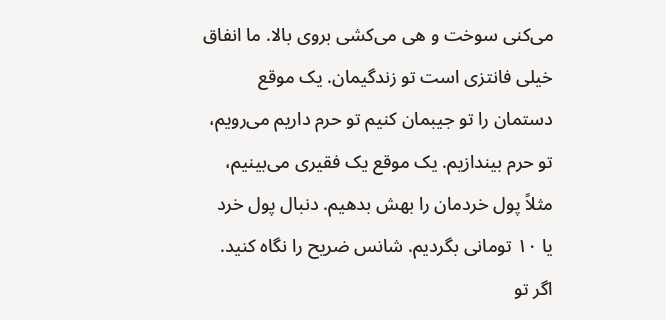می‌کنی سوخت و هی می‌کشی بروی بالا. ما انفاق خیلی فانتزی است تو زندگیمان. یک موقع دستمان را تو جیبمان کنیم تو حرم داریم می‌رویم، تو حرم بیندازیم. یک موقع یک فقیری می‌بینیم، مثلاً پول خردمان را بهش بدهیم. دنبال پول خرد یا ۱۰ تومانی بگردیم. شانس ضریح را نگاه کنید. اگر تو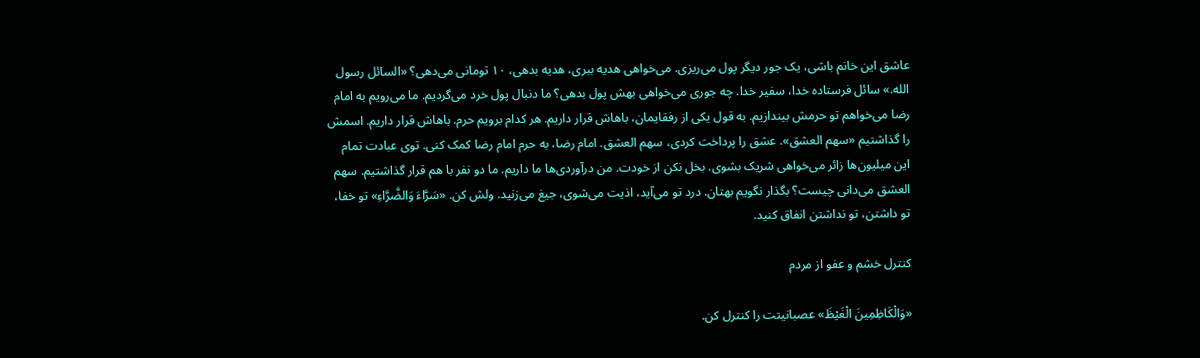عاشق این خانم باشی، یک جور دیگر پول می‌ریزی. می‌خواهی هدیه ببری، هدیه بدهی، ۱۰ تومانی می‌دهی؟ «السائل رسول الله.» سائل فرستاده خدا، سفیر خدا. چه جوری می‌خواهی بهش پول بدهی؟ ما دنبال پول خرد می‌گردیم. ما می‌رویم به امام رضا می‌خواهم تو حرمش بیندازیم. به قول یکی از رفقایمان، باهاش قرار داریم. هر کدام برویم حرم. باهاش قرار داریم. اسمش را گذاشتیم «سهم العشق». عشق را پرداخت کردی، سهم العشق. امام رضا، به حرم امام رضا کمک کنی. توی عبادت تمام این میلیون‌ها زائر می‌خواهی شریک بشوی. بخل نکن از خودت. من درآوردی‌ها ما داریم. ما دو نفر با هم قرار گذاشتیم. سهم العشق می‌دانی چیست؟ بگذار نگویم بهتان. درد تو می‌آید، اذیت می‌شوی، جیغ می‌زنید. ولش کن. «سَرَّاءَ وَالضَّرَّاءِ» تو خفا، تو داشتن، تو نداشتن انفاق کنید.

کنترل خشم و عفو از مردم

«وَالْکَاظِمِینَ الْغَیْظَ» عصبانیتت را کنترل کن.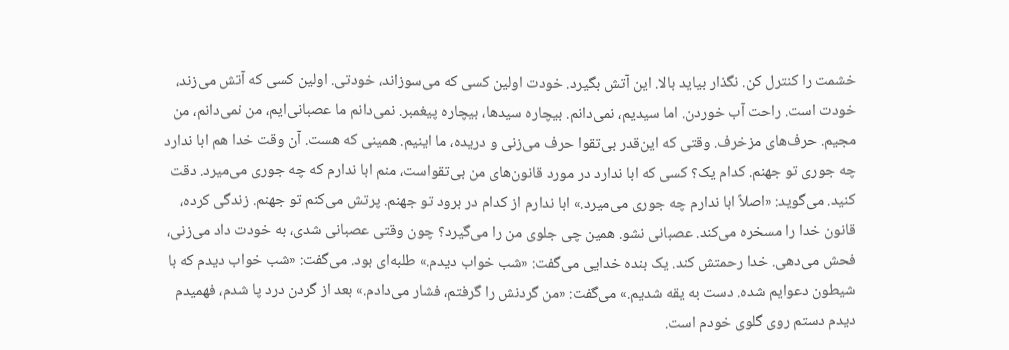خشمت را کنترل کن. نگذار بیاید بالا. این آتش بگیرد. خودت اولین کسی که می‌سوزاند، خودتی. اولین کسی که آتش می‌زند، خودت است. راحت آب خوردن. اما سیدیم، نمی‌دانم. بیچاره سیدها، بیچاره پیغمبر. نمی‌دانم ما عصبانی‌ایم، من نمی‌دانم، من مجیم. حرف‌های مزخرف. وقتی که این‌قدر بی‌تقوا حرف می‌زنی و دریده، ما اینیم. همینی که هست. آن وقت خدا هم ابا ندارد چه جوری تو جهنم. کدام یک؟ کسی که ابا ندارد در مورد قانون‌های من بی‌تقواست، منم ابا ندارم که چه جوری می‌میرد. دقت کنید. می‌گوید: «اصلاً ابا ندارم چه جوری می‌میرد.» ابا ندارم از کدام در برود تو جهنم. پرتش می‌کنم تو جهنم. زندگی کرده، قانون خدا را مسخره می‌کند. عصبانی نشو. همین چی جلوی من را می‌گیرد؟ چون وقتی عصبانی شدی، به خودت داد می‌زنی، فحش می‌دهی. خدا رحمتش کند. یک بنده خدایی می‌گفت: «شب خواب دیدم.» طلبه‌ای بود. می‌گفت: «شب خواب دیدم که با شیطون دعوایم شده. دست به یقه شدیم.» می‌گفت: «من گردنش را گرفتم، فشار می‌دادم.» بعد از گردن درد پا شدم، فهمیدم دیدم دستم روی گلوی خودم است.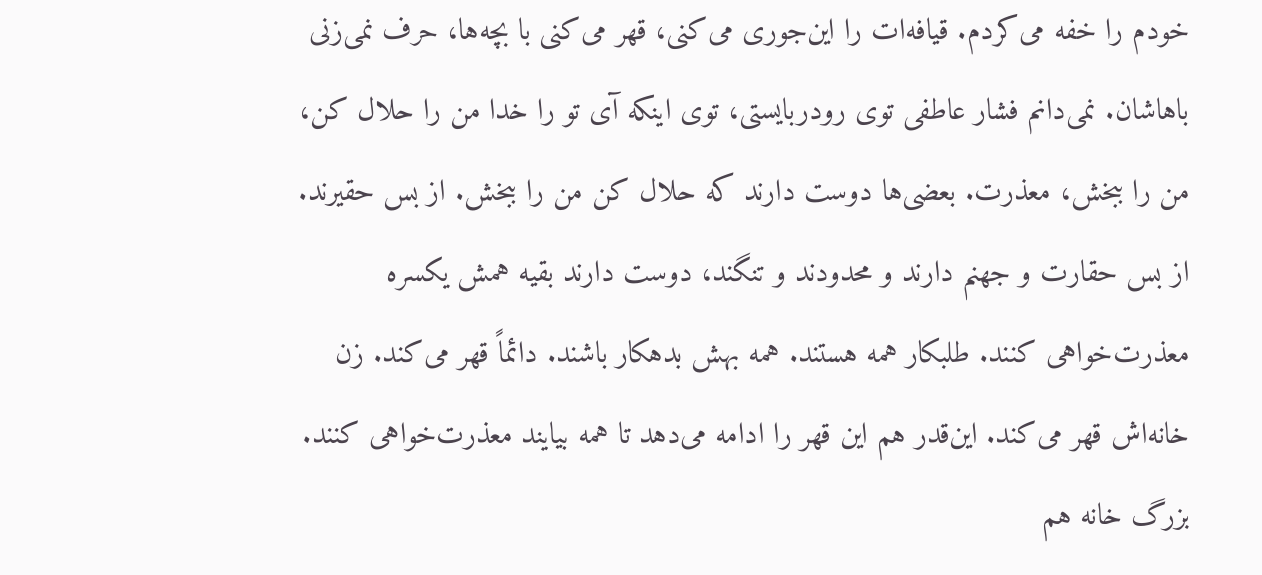خودم را خفه می‌کردم. قیافه‌ات را این‌جوری می‌کنی، قهر می‌کنی با بچه‌ها، حرف نمی‌زنی باهاشان. نمی‌دانم فشار عاطفی توی رودربایستی، توی اینکه آی تو را خدا من را حلال کن، من را ببخش، معذرت. بعضی‌ها دوست دارند که حلال کن من را ببخش. از بس حقیرند. از بس حقارت و جهنم دارند و محدودند و تنگند، دوست دارند بقیه همش یکسره معذرت‌خواهی کنند. طلبکار همه هستند. همه بهش بدهکار باشند. دائماً قهر می‌کند. زن خانه‌اش قهر می‌کند. این‌قدر هم این قهر را ادامه می‌دهد تا همه بیایند معذرت‌خواهی کنند. بزرگ خانه هم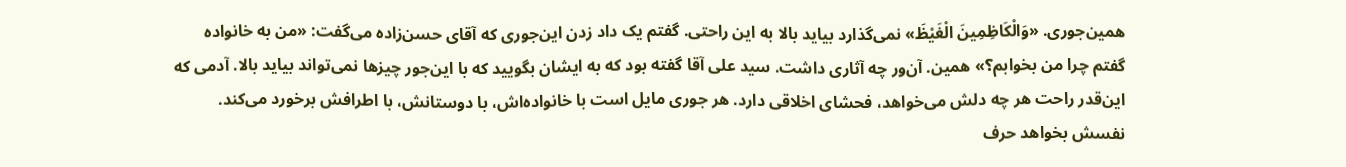همین‌جوری. «وَالْکَاظِمِینَ الْغَیْظَ» نمی‌گذارد بیاید بالا به این راحتی. گفتم یک داد زدن این‌جوری که آقای حسن‌زاده می‌گفت: «من به خانواده گفتم چرا من بخوابم؟» همین. آن‌ور چه آثاری داشت. سید علی آقا گفته بود که به ایشان بگویید که با این‌جور چیزها نمی‌تواند بیاید بالا. آدمی که این‌قدر راحت هر چه دلش می‌خواهد، فحشای اخلاقی دارد. هر جوری مایل است با خانواده‌اش، با دوستانش، با اطرافش برخورد می‌کند. نفسش بخواهد حرف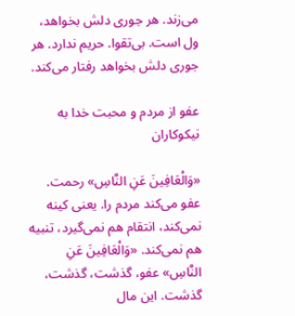می‌زند. هر جوری دلش بخواهد، ول است. بی‌تقوا. حریم ندارد. هر جوری دلش بخواهد رفتار می‌کند.

عفو از مردم و محبت خدا به نیکوکاران

«وَالْعَافِینَ عَنِ النَّاسِ» رحمت. عفو می‌کند مردم را. یعنی کینه نمی‌کند، انتقام هم نمی‌گیرد، تنبیه هم نمی‌کند. «وَالْعَافِینَ عَنِ النَّاسِ» عفو، گذشت، گذشت، گذشت. این مال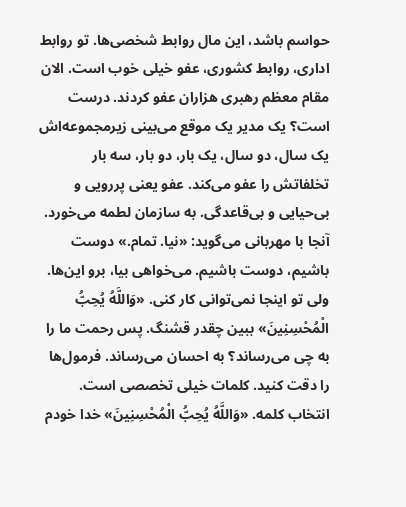حواسم باشد، این مال روابط شخصی‌ها. تو روابط اداری، روابط کشوری، عفو خیلی خوب است. الان مقام معظم رهبری هزاران عفو کردند. درست است؟ یک مدیر یک موقع می‌بینی زیرمجموعه‌اش یک سال، دو سال، یک بار، دو بار، سه بار تخلفاتش را عفو می‌کند. عفو یعنی پررویی و بی‌حیایی و بی‌قاعدگی. به سازمان لطمه می‌خورد. آنجا با مهربانی می‌گوید: «نیا. تمام.» دوست باشیم، دوست باشیم. می‌خواهی بیا، برو این‌ها. ولی تو اینجا نمی‌توانی کار کنی. «وَاللَّهُ یُحِبُّ الْمُحْسِنِینَ» ببین چقدر قشنگ. پس رحمت ما را به چی می‌رساند؟ به احسان می‌رساند. فرمول‌ها را دقت کنید. کلمات خیلی تخصصی است. انتخاب کلمه. «وَاللَّهُ یُحِبُّ الْمُحْسِنِینَ» خدا خودم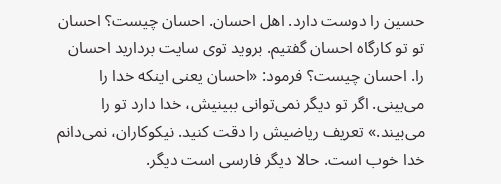حسین را دوست دارد. اهل احسان. احسان چیست؟ احسان تو تو کارگاه احسان گفتیم. بروید توی سایت بردارید احسان را. احسان چیست؟ فرمود: «احسان یعنی اینکه خدا را می‌بینی. اگر تو دیگر نمی‌توانی ببینیش، خدا دارد تو را می‌بیند.» تعریف ریاضیش را دقت کنید. نیکوکاران، نمی‌دانم خدا خوب است. حالا دیگر فارسی است دیگر.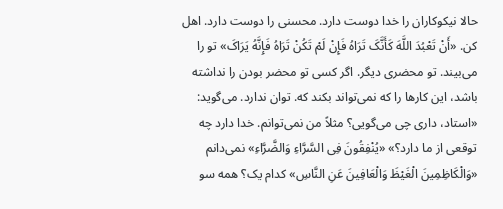حالا نیکوکاران را خدا دوست دارد. محسنی را دوست دارد. اهل کن. «أَنْ تَعْبُدَ اللَّهَ کَأَنَّکَ تَرَاهُ فَإِنْ لَمْ تَکُنْ تَرَاهُ فَإِنَّهُ یَرَاکَ» تو را می‌بیند. تو محضری دیگر. اگر کسی تو محضر بودن را نداشته باشد، این کارها را که نمی‌تواند بکند که. توان ندارد. می‌گوید: «استاد، داری چی می‌گویی؟ مثلاً من نمی‌توانم. خدا دارد چه توقعی از ما دارد؟» «یُنْفِقُونَ فِی السَّرَّاءِ وَالضَّرَّاءِ» نمی‌دانم «وَالْکَاظِمِینَ الْغَیْظَ وَالْعَافِینَ عَنِ النَّاسِ» کدام یک؟ همه سو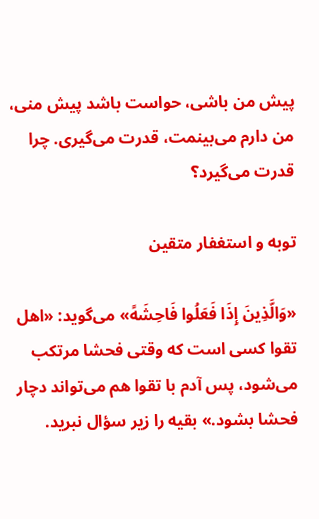پیش من باشی، حواست باشد پیش منی، من دارم می‌بینمت، قدرت می‌گیری. چرا قدرت می‌گیرد؟

توبه و استغفار متقین

«وَالَّذِینَ إِذَا فَعَلُوا فَاحِشَهً» می‌گوید: «اهل تقوا کسی است که وقتی فحشا مرتکب می‌شود، پس آدم با تقوا هم می‌تواند دچار فحشا بشود.» بقیه را زیر سؤال نبرید.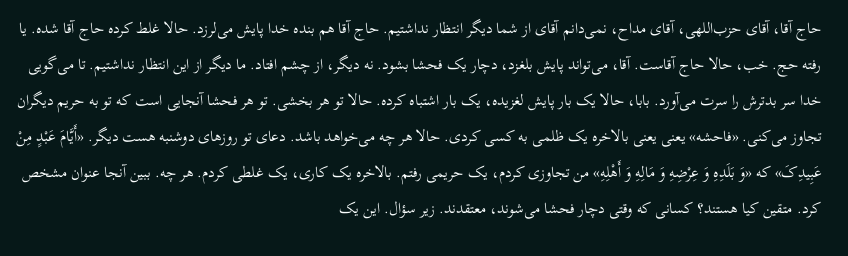حاج آقا، آقای حزب‌اللهی، آقای مداح، نمی‌دانم آقای از شما دیگر انتظار نداشتیم. حاج آقا هم بنده خدا پایش می‌لرزد. حالا غلط کرده حاج آقا شده. یا رفته حج. خب، حالا حاج آقاست. آقا، می‌تواند پایش بلغزد، دچار یک فحشا بشود. نه دیگر، از چشم افتاد. ما دیگر از این انتظار نداشتیم. تا می‌گویی خدا سر بدترش را سرت می‌آورد. بابا، حالا یک بار پایش لغزیده، یک بار اشتباه کرده. حالا تو هر بخشی. تو هر فحشا آنجایی است که تو به حریم دیگران تجاوز می‌کنی. «فاحشه» یعنی یعنی بالاخره یک ظلمی به کسی کردی. حالا هر چه می‌خواهد باشد. دعای تو روزهای دوشنبه هست دیگر. «أَیَّامَ عَبْدٍ مِنْ عَبِیدِکَ» که «وَ بَلَدِهِ وَ عِرْضِهِ وَ مَالِهِ وَ أَهْلِهِ» من تجاوزی کردم، یک حریمی رفتم. بالاخره یک کاری، یک غلطی کردم. هر چه. ببین آنجا عنوان مشخص کرد. متقین کیا هستند؟ کسانی که وقتی دچار فحشا می‌شوند، معتقدند. زیر سؤال. این یک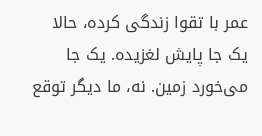عمر با تقوا زندگی کرده، حالا یک جا پایش لغزیده. یک جا می‌خورد زمین. نه، ما دیگر توقع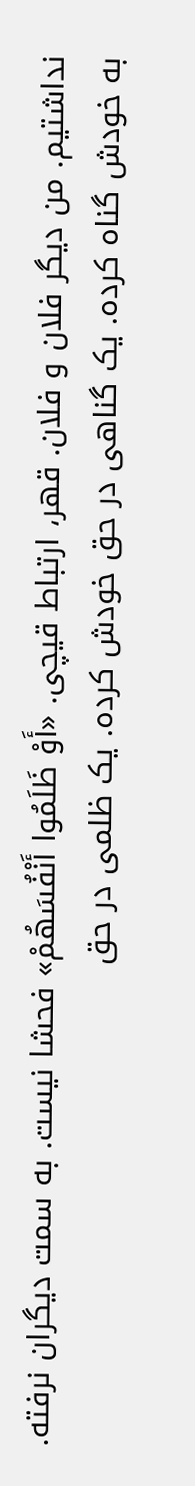نداشتیم. من دیگر فلان و فلان. قهر، ارتباط قیچی. «أَوْ ظَلَمُوا أَنْفُسَهُمْ» فحشا نیست. به سمت دیگران نرفته. به خودش گناه کرده. یک گناهی در حق خودش کرده. یک ظلمی در حق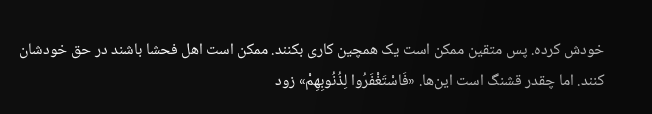خودش کرده. پس متقین ممکن است یک همچین کاری بکنند. ممکن است اهل فحشا باشند در حق خودشان کنند. اما چقدر قشنگ است این‌ها. «فَاسْتَغْفَرُوا لِذُنُوبِهِمْ» زود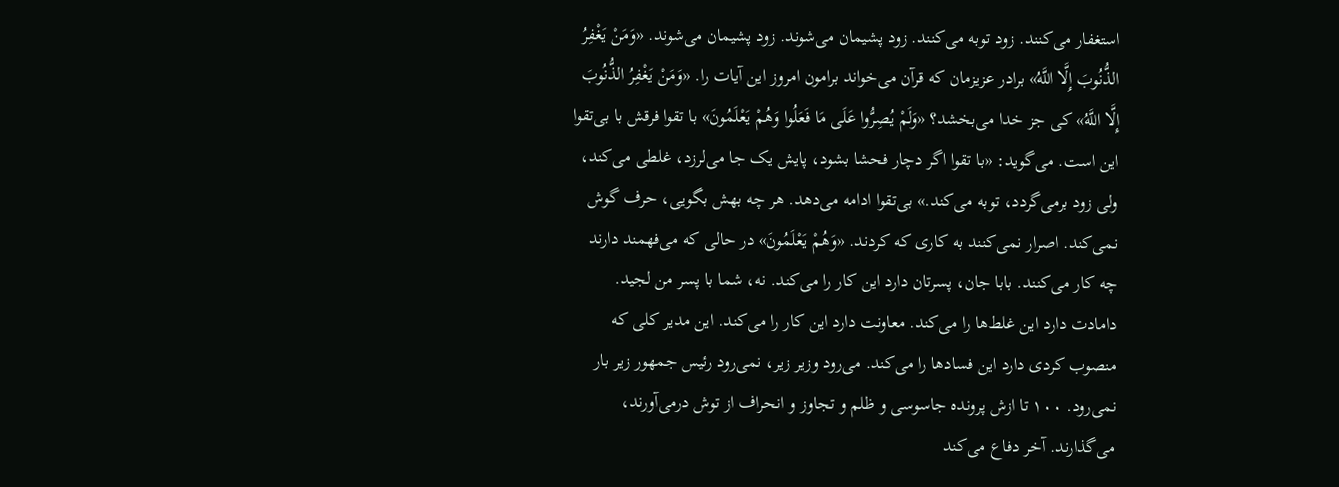استغفار می‌کنند. زود توبه می‌کنند. زود پشیمان می‌شوند. زود پشیمان می‌شوند. «وَمَنْ یَغْفِرُ الذُّنُوبَ إِلَّا اللَّهُ» برادر عزیزمان که قرآن می‌خواند برامون امروز این آیات را. «وَمَنْ یَغْفِرُ الذُّنُوبَ إِلَّا اللَّهُ» کی جز خدا می‌بخشد؟ «وَلَمْ یُصِرُّوا عَلَى مَا فَعَلُوا وَهُمْ یَعْلَمُونَ» با تقوا فرقش با بی‌تقوا این است. می‌گوید: «با تقوا اگر دچار فحشا بشود، پایش یک جا می‌لرزد، غلطی می‌کند، ولی زود برمی‌گردد، توبه می‌کند.» بی‌تقوا ادامه می‌دهد. هر چه بهش بگویی، حرف گوش نمی‌کند. اصرار نمی‌کنند به کاری که کردند. «وَهُمْ یَعْلَمُونَ» در حالی که می‌فهمند دارند چه کار می‌کنند. بابا جان، پسرتان دارد این کار را می‌کند. نه، شما با پسر من لجید. دامادت دارد این غلط‌ها را می‌کند. معاونت دارد این کار را می‌کند. این مدیر کلی که منصوب کردی دارد این فسادها را می‌کند. می‌رود وزیر زیر، نمی‌رود رئیس جمهور زیر بار نمی‌رود. ۱۰۰ تا ازش پرونده جاسوسی و ظلم و تجاوز و انحراف از توش درمی‌آورند، می‌گذارند. آخر دفاع می‌کند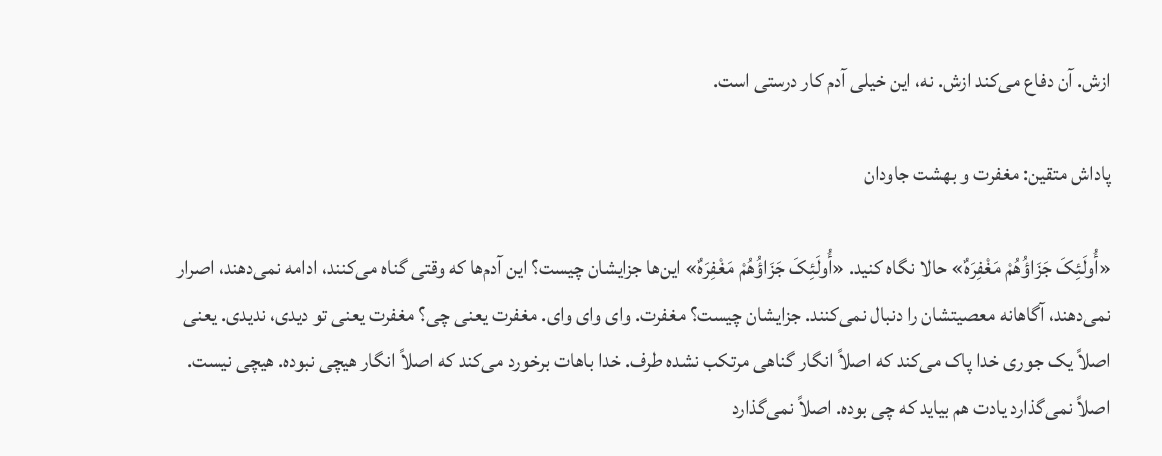ازش. آن دفاع می‌کند ازش. نه، این خیلی آدم کار درستی است.

پاداش متقین: مغفرت و بهشت جاودان

«أُولَئِکَ جَزَاؤُهُمْ مَغْفِرَهٌ» حالا نگاه کنید. «أُولَئِکَ جَزَاؤُهُمْ مَغْفِرَهٌ» این‌ها جزایشان چیست؟ این آدم‌ها که وقتی گناه می‌کنند، ادامه نمی‌دهند، اصرار نمی‌دهند، آگاهانه معصیتشان را دنبال نمی‌کنند. جزایشان چیست؟ مغفرت. وای وای وای. مغفرت یعنی چی؟ مغفرت یعنی تو دیدی، ندیدی. یعنی اصلاً یک جوری خدا پاک می‌کند که اصلاً انگار گناهی مرتکب نشده طرف. خدا باهات برخورد می‌کند که اصلاً انگار هیچی نبوده. هیچی نیست. اصلاً نمی‌گذارد یادت هم بیاید که چی بوده. اصلاً نمی‌گذارد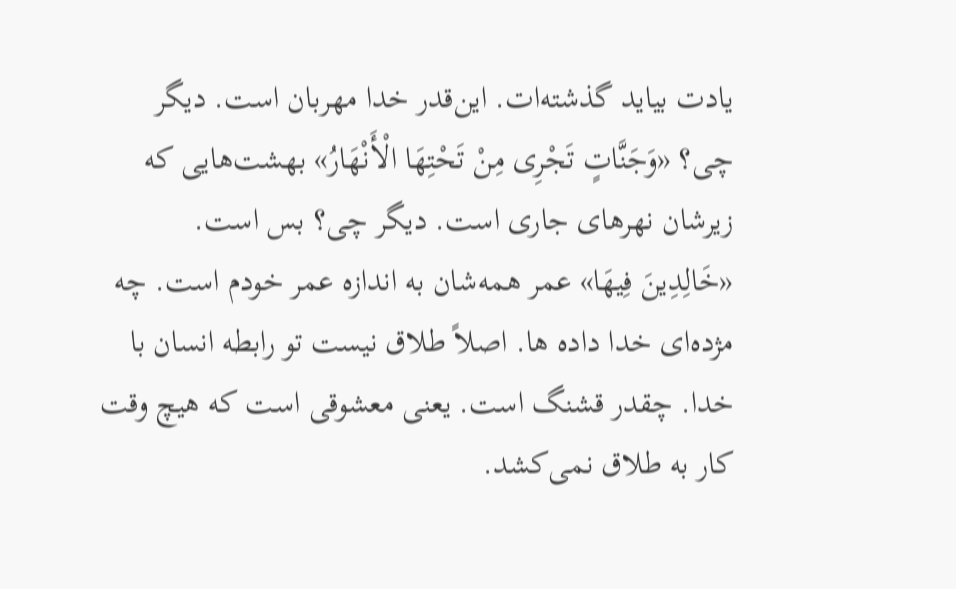یادت بیاید گذشته‌ات. این‌قدر خدا مهربان است. دیگر چی؟ «وَجَنَّاتٍ تَجْرِی مِنْ تَحْتِهَا الْأَنْهَارُ» بهشت‌هایی که زیرشان نهرهای جاری است. دیگر چی؟ بس است. «خَالِدِینَ فِیهَا» عمر همه‌شان به اندازه عمر خودم است. چه مژده‌ای خدا داده ها. اصلاً طلاق نیست تو رابطه انسان با خدا. چقدر قشنگ است. یعنی معشوقی است که هیچ وقت کار به طلاق نمی‌کشد.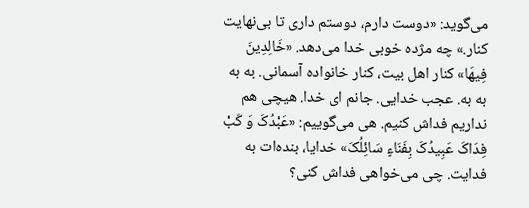می‌گوید: «دوست دارم، دوستم داری تا بی‌نهایت کنار.» چه مژده خوبی خدا می‌دهد. «خَالِدِینَ فِیهَا» کنار اهل بیت، کنار خانواده آسمانی. به به به به. عجب خدایی. جانم ای خدا. هیچی هم نداریم فداش کنیم. هی می‌گوییم: «عَبْدُکَ وَ کَبْ فِدَاکَ عَبِیدُکَ بِفَنَاءٍ سَائِلُکَ» خدایا، بنده‌ات به فدایت. چی می‌خواهی فداش کنی؟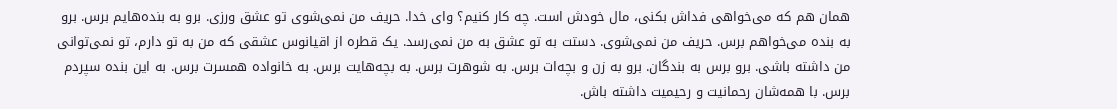همان هم که می‌خواهی فداش بکنی، مال خودش است. چه کار کنیم؟ وای خدا. حریف من نمی‌شوی تو عشق ورزی. برو به بنده‌هایم برس. برو به بنده می‌خواهم برس. حریف من نمی‌شوی. دستت به تو عشق به من نمی‌رسد. یک قطره از اقیانوس عشقی که من به تو دارم، تو نمی‌توانی من داشته باشی. برو برس به بندگان. برو به زن و بچه‌ات برس. به شوهرت برس. به بچه‌هایت برس. به خانواده همسرت برس. به این بنده سپردم برس. با همه‌شان رحمانیت و رحیمیت داشته باش.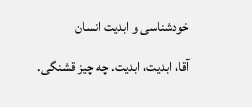خودشناسی و ابدیت انسان

آقا، ابدیت، ابدیت. چه چیز قشنگی.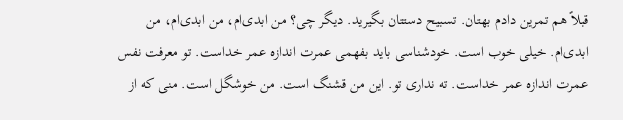قبلاً هم تمرین دادم بهتان. تسبیح دستتان بگیرید. دیگر چی؟ من ابدی‌ام، من ابدی‌ام، من ابدی‌ام. خیلی خوب است. خودشناسی باید بفهمی عمرت اندازه عمر خداست. تو معرفت نفس عمرت اندازه عمر خداست. ته نداری تو. این من قشنگ است. من خوشگل است. منی که از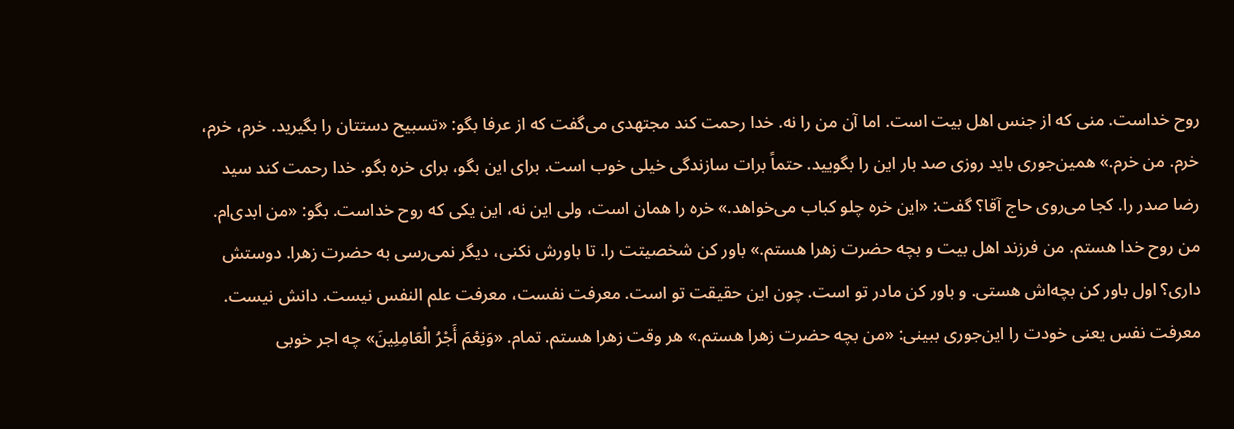روح خداست. منی که از جنس اهل بیت است. اما آن من را نه. خدا رحمت کند مجتهدی می‌گفت که از عرفا بگو: «تسبیح دستتان را بگیرید. خرم، خرم، خرم. من خرم.» همین‌جوری باید روزی صد بار این را بگویید. حتماً برات سازندگی خیلی خوب است. برای این بگو، برای خره بگو. خدا رحمت کند سید رضا صدر را. کجا می‌روی حاج آقا؟ گفت: «این خره چلو کباب می‌خواهد.» خره را همان است، ولی این نه، این یکی که روح خداست. بگو: «من ابدی‌ام. من روح خدا هستم. من فرزند اهل بیت و بچه حضرت زهرا هستم.» باور کن شخصیتت را. تا باورش نکنی، دیگر نمی‌رسی به حضرت زهرا. دوستش داری؟ اول باور کن بچه‌اش هستی. و باور کن مادر تو است. چون این حقیقت تو است. معرفت نفست، معرفت علم النفس نیست. دانش نیست. معرفت نفس یعنی خودت را این‌جوری ببینی: «من بچه حضرت زهرا هستم.» هر وقت زهرا هستم. تمام. «وَنِعْمَ أَجْرُ الْعَامِلِینَ» چه اجر خوبی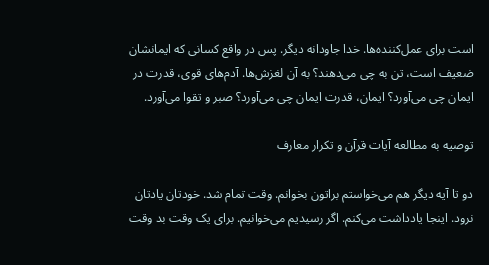است برای عمل‌کننده‌ها. خدا جاودانه دیگر. پس در واقع کسانی که ایمانشان ضعیف است، تن به چی می‌دهند؟ به آن لغزش‌ها. آدم‌های قوی، قدرت در ایمان چی می‌آورد؟ ایمان، قدرت ایمان چی می‌آورد؟ صبر و تقوا می‌آورد.

توصیه به مطالعه آیات قرآن و تکرار معارف

دو تا آیه دیگر هم می‌خواستم براتون بخوانم. وقت تمام شد. خودتان یادتان نرود. اینجا یادداشت می‌کنم. اگر رسیدیم می‌خوانیم. برای یک وقت بد وقت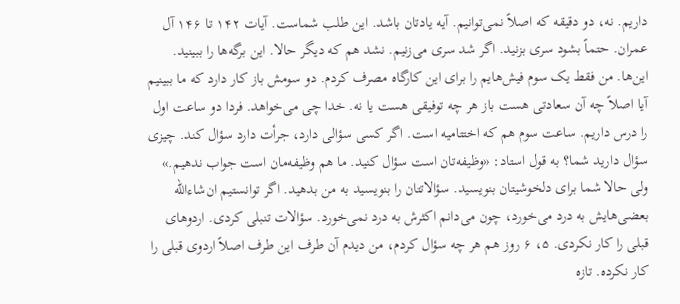داریم. نه، دو دقیقه که اصلاً نمی‌توانیم. آیه یادتان باشد. این طلب شماست. آیات ۱۴۲ تا ۱۴۶ آل عمران. حتماً بشود سری بزنید. اگر شد سری می‌زنیم. نشد هم که دیگر حالا. این برگه‌ها را ببینید. این‌ها. من فقط یک سوم فیش‌هایم را برای این کارگاه مصرف کردم. دو سومش باز کار دارد که ما ببینیم آیا اصلاً چه آن سعادتی هست باز هر چه توفیقی هست یا نه. خدا چی می‌خواهد. فردا دو ساعت اول را درس داریم. ساعت سوم هم که اختتامیه است. اگر کسی سؤالی دارد، جرأت دارد سؤال کند. چیزی سؤال دارید شما؟ به قول استاد: «وظیفه‌تان است سؤال کنید. ما هم وظیفه‌مان است جواب ندهیم.» ولی حالا شما برای دلخوشیتان بنویسید. سؤالاتتان را بنویسید به من بدهید. اگر توانستیم ان‌شاءالله بعضی‌هایش به درد می‌خورد، چون می‌دانم اکثرش به درد نمی‌خورد. سؤالات تنبلی کردی. اردوهای قبلی را کار نکردی. ۵، ۶ روز هم هر چه سؤال کردم، من دیدم آن طرف این طرف اصلاً اردوی قبلی را کار نکرده. تازه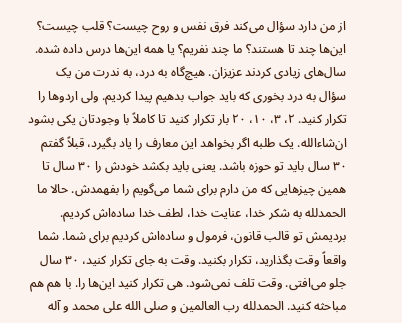از من دارد سؤال می‌کند فرق نفس و روح چیست؟ قلب چیست؟ این‌ها چند تا هستند؟ ما چند نفریم؟ یا همه این‌ها درس داده شده. سال‌های زیادی کردند عزیزان. هیچ‌گاه به درد، به ندرت من یک سؤال به درد بخوری که باید جواب بدهیم پیدا کردیم. ولی اردوها را تکرار کنید. ۲، ۳، ۱۰، ۲۰ بار تکرار کنید تا کاملاً با وجودتان یکی بشود ان‌شاءالله. یک طلبه اگر بخواهد این معارف را یاد بگیرد، قبلاً گفتم ۳۰ سال باید تو حوزه باشد. یعنی باید بکشد خودش را ۳۰ سال تا همین چیزهایی که من دارم برای شما می‌گویم را بفهمدش. حالا ما الحمدلله به شکر خدا، عنایت خدا، لطف خدا ساده‌اش کردیم. بردیمش تو قالب قانون، فرمول و ساده‌اش کردیم برای شما. شما واقعاً وقت بگذارید، تکرار بکنید. وقت به جای تکرار کنید، ۳۰ سال جلو می‌افتی. وقت تلف نمی‌شود. هی تکرار کنید این‌ها را. با هم هم مباحثه کنید. الحمدلله رب العالمین و صلی الله علی محمد و آله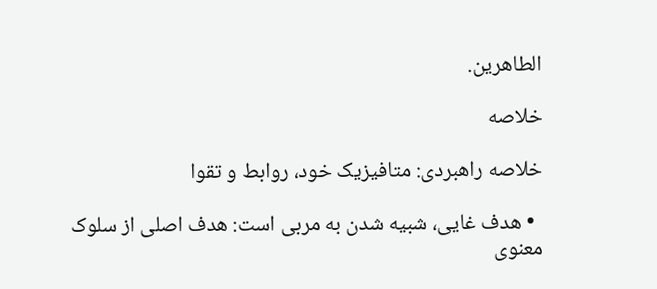الطاهرین.

خلاصه

خلاصه راهبردی: متافیزیک خود، روابط و تقوا

  • هدف غایی، شبیه شدن به مربی است: هدف اصلی از سلوک معنوی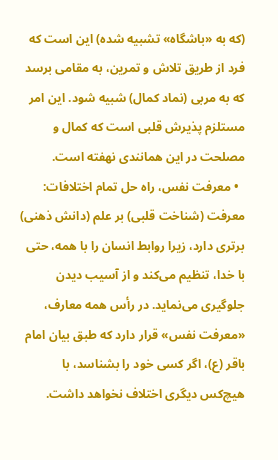(که به «باشگاه» تشبیه شده) این است که فرد از طریق تلاش و تمرین، به مقامی برسد که به مربی (نماد کمال) شبیه شود. این امر مستلزم پذیرش قلبی است که کمال و مصلحت در این همانندی نهفته است.
  • معرفت نفس، راه حل تمام اختلافات: معرفت (شناخت قلبی) بر علم (دانش ذهنی) برتری دارد، زیرا روابط انسان را با همه، حتی با خدا، تنظیم می‌کند و از آسیب دیدن جلوگیری می‌نماید. در رأس همه معارف، «معرفت نفس» قرار دارد که طبق بیان امام باقر (ع)، اگر کسی خود را بشناسد، با هیچ‌کس دیگری اختلاف نخواهد داشت.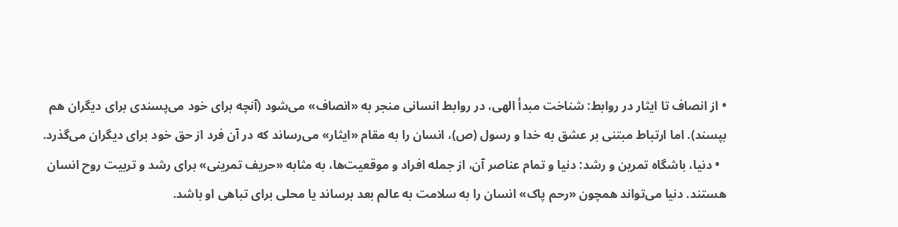• از انصاف تا ایثار در روابط: شناخت مبدأ الهی، در روابط انسانی منجر به «انصاف» می‌شود (آنچه برای خود می‌پسندی برای دیگران هم بپسند). اما ارتباط مبتنی بر عشق به خدا و رسول (ص)، انسان را به مقام «ایثار» می‌رساند که در آن فرد از حق خود برای دیگران می‌گذرد.
  • دنیا، باشگاه تمرین و رشد: دنیا و تمام عناصر آن، از جمله افراد و موقعیت‌ها، به مثابه «حریف تمرینی» برای رشد و تربیت روح انسان هستند. دنیا می‌تواند همچون «رحم پاک» انسان را به سلامت به عالم بعد برساند یا محلی برای تباهی او باشد.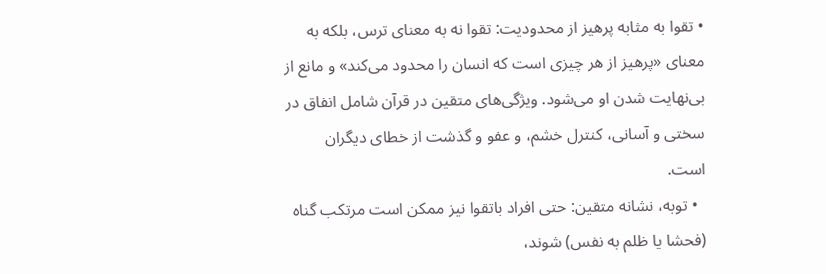• تقوا به مثابه پرهیز از محدودیت: تقوا نه به معنای ترس، بلکه به معنای «پرهیز از هر چیزی است که انسان را محدود می‌کند» و مانع از بی‌نهایت شدن او می‌شود. ویژگی‌های متقین در قرآن شامل انفاق در سختی و آسانی، کنترل خشم، و عفو و گذشت از خطای دیگران است.
  • توبه، نشانه متقین: حتی افراد باتقوا نیز ممکن است مرتکب گناه (فحشا یا ظلم به نفس) شوند،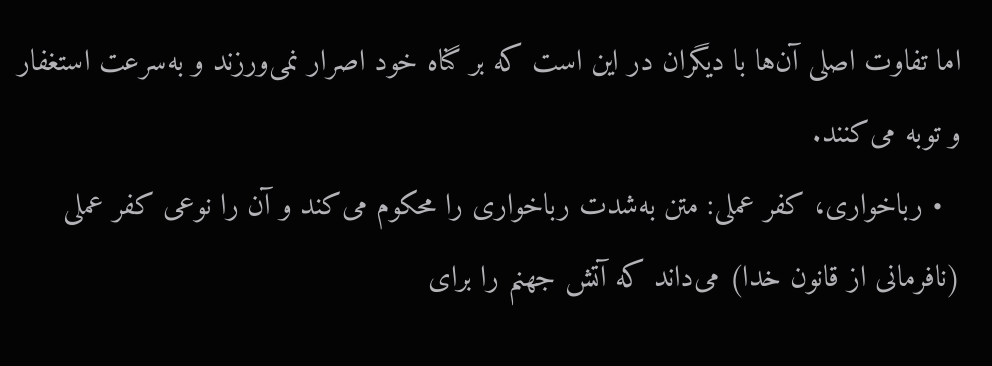اما تفاوت اصلی آن‌ها با دیگران در این است که بر گناه خود اصرار نمی‌ورزند و به‌سرعت استغفار و توبه می‌کنند.
  • رباخواری، کفر عملی: متن به‌شدت رباخواری را محکوم می‌کند و آن را نوعی کفر عملی (نافرمانی از قانون خدا) می‌داند که آتش جهنم را برای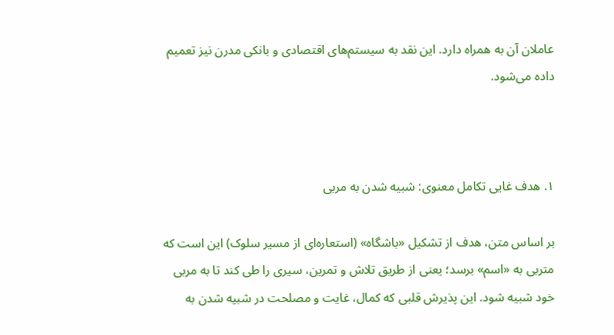عاملان آن به همراه دارد. این نقد به سیستم‌های اقتصادی و بانکی مدرن نیز تعمیم داده می‌شود.



۱. هدف غایی تکامل معنوی: شبیه شدن به مربی

بر اساس متن، هدف از تشکیل «باشگاه» (استعاره‌ای از مسیر سلوک) این است که متربی به «اسم» برسد؛ یعنی از طریق تلاش و تمرین، سیری را طی کند تا به مربی خود شبیه شود. این پذیرش قلبی که کمال، غایت و مصلحت در شبیه شدن به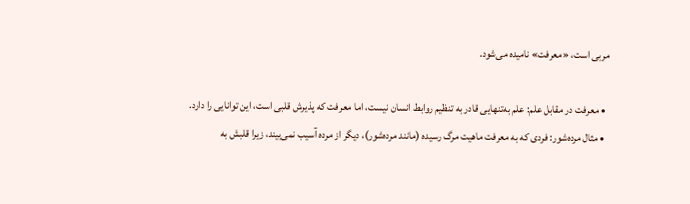مربی است، «معرفت» نامیده می‌شود.

  • معرفت در مقابل علم: علم به‌تنهایی قادر به تنظیم روابط انسان نیست، اما معرفت که پذیرش قلبی است، این توانایی را دارد.
  • مثال مرده‌شور: فردی که به معرفت ماهیت مرگ رسیده (مانند مرده‌شور)، دیگر از مرده آسیب نمی‌بیند، زیرا قلبش به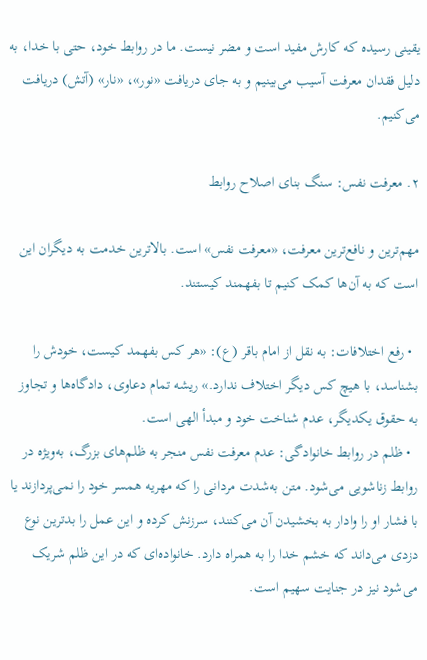یقینی رسیده که کارش مفید است و مضر نیست. ما در روابط خود، حتی با خدا، به دلیل فقدان معرفت آسیب می‌بینیم و به جای دریافت «نور»، «نار» (آتش) دریافت می‌کنیم.

۲. معرفت نفس: سنگ بنای اصلاح روابط

مهم‌ترین و نافع‌ترین معرفت، «معرفت نفس» است. بالاترین خدمت به دیگران این است که به آن‌ها کمک کنیم تا بفهمند کیستند.

  • رفع اختلافات: به نقل از امام باقر (ع): «هر کس بفهمد کیست، خودش را بشناسد، با هیچ کس دیگر اختلاف ندارد.» ریشه تمام دعاوی، دادگاه‌ها و تجاوز به حقوق یکدیگر، عدم شناخت خود و مبدأ الهی است.
  • ظلم در روابط خانوادگی: عدم معرفت نفس منجر به ظلم‌های بزرگ، به‌ویژه در روابط زناشویی می‌شود. متن به‌شدت مردانی را که مهریه همسر خود را نمی‌پردازند یا با فشار او را وادار به بخشیدن آن می‌کنند، سرزنش کرده و این عمل را بدترین نوع دزدی می‌داند که خشم خدا را به همراه دارد. خانواده‌ای که در این ظلم شریک می‌شود نیز در جنایت سهیم است.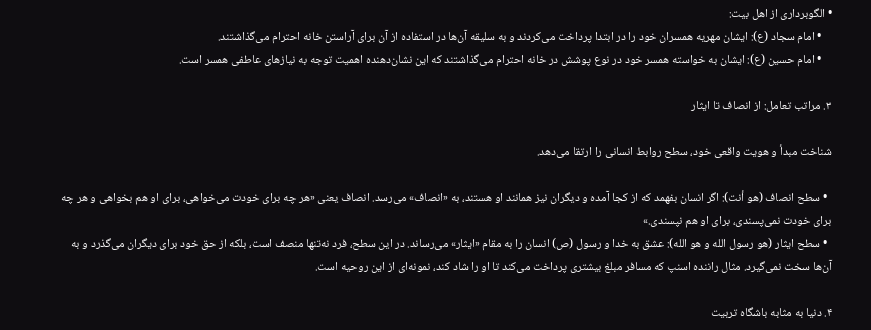• الگوبرداری از اهل بیت:
    • امام سجاد (ع): ایشان مهریه همسران خود را در ابتدا پرداخت می‌کردند و به سلیقه آن‌ها در استفاده از آن برای آراستن خانه احترام می‌گذاشتند.
    • امام حسین (ع): ایشان به خواسته همسر خود در نوع پوشش در خانه احترام می‌گذاشتند که این نشان‌دهنده اهمیت توجه به نیازهای عاطفی همسر است.

۳. مراتب تعامل: از انصاف تا ایثار

شناخت مبدأ و هویت واقعی خود، سطح روابط انسانی را ارتقا می‌دهد.

  • سطح انصاف (هو أنت): اگر انسان بفهمد که از کجا آمده و دیگران نیز همانند او هستند، به «انصاف» می‌رسد. انصاف یعنی «هر چه برای خودت می‌خواهی، برای او هم بخواهی و هر چه برای خودت نمی‌پسندی، برای او هم نپسندی.»
  • سطح ایثار (هو رسول الله و هو الله): عشق به خدا و رسول (ص) انسان را به مقام «ایثار» می‌رساند. در این سطح، فرد نه‌تنها منصف است، بلکه از حق خود برای دیگران می‌گذرد و به آن‌ها سخت نمی‌گیرد. مثال راننده اسنپ که مسافر مبلغ بیشتری پرداخت می‌کند تا او را شاد کند، نمونه‌ای از این روحیه است.

۴. دنیا به مثابه باشگاه تربیت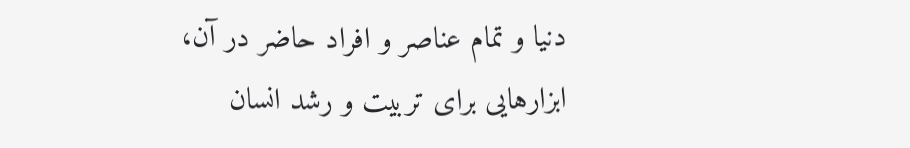دنیا و تمام عناصر و افراد حاضر در آن، ابزارهایی برای تربیت و رشد انسان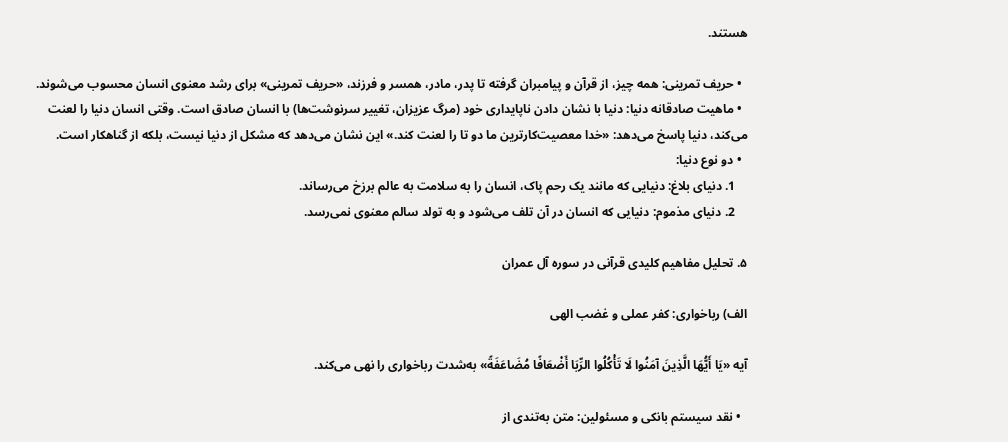هستند.

  • حریف تمرینی: همه چیز، از قرآن و پیامبران گرفته تا پدر، مادر، همسر و فرزند، «حریف تمرینی» برای رشد معنوی انسان محسوب می‌شوند.
  • ماهیت صادقانه دنیا: دنیا با نشان دادن ناپایداری خود (مرگ عزیزان، تغییر سرنوشت‌ها) با انسان صادق است. وقتی انسان دنیا را لعنت می‌کند، دنیا پاسخ می‌دهد: «خدا معصیت‌کارترین ما دو تا را لعنت کند.» این نشان می‌دهد که مشکل از دنیا نیست، بلکه از گناهکار است.
  • دو نوع دنیا:
    1. دنیای بلاغ: دنیایی که مانند یک رحم پاک، انسان را به سلامت به عالم برزخ می‌رساند.
    2. دنیای مذموم: دنیایی که انسان در آن تلف می‌شود و به تولد سالم معنوی نمی‌رسد.

۵. تحلیل مفاهیم کلیدی قرآنی در سوره آل عمران

الف) رباخواری: کفر عملی و غضب الهی

آیه «یَا أَیُّهَا الَّذِینَ آمَنُوا لَا تَأْکُلُوا الرِّبَا أَضْعَافًا مُضَاعَفَةً» به‌شدت رباخواری را نهی می‌کند.

  • نقد سیستم بانکی و مسئولین: متن به‌تندی از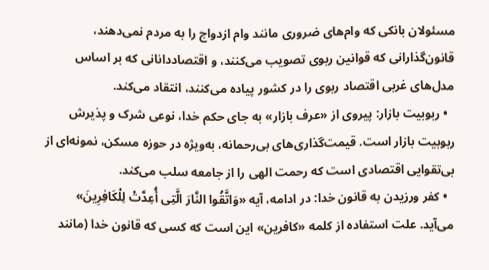مسئولان بانکی که وام‌های ضروری مانند وام ازدواج را به مردم نمی‌دهند، قانون‌گذارانی که قوانین ربوی تصویب می‌کنند، و اقتصاددانانی که بر اساس مدل‌های غربی اقتصاد ربوی را در کشور پیاده می‌کنند، انتقاد می‌کند.
  • ربوبیت بازار: پیروی از «عرف بازار» به جای حکم خدا، نوعی شرک و پذیرش ربوبیت بازار است. قیمت‌گذاری‌های بی‌رحمانه، به‌ویژه در حوزه مسکن، نمونه‌ای از بی‌تقوایی اقتصادی است که رحمت الهی را از جامعه سلب می‌کند.
  • کفر ورزیدن به قانون خدا: در ادامه، آیه «وَاتَّقُوا النَّارَ الَّتِی أُعِدَّتْ لِلْکَافِرِینَ» می‌آید. علت استفاده از کلمه «کافرین» این است که کسی که قانون خدا (مانند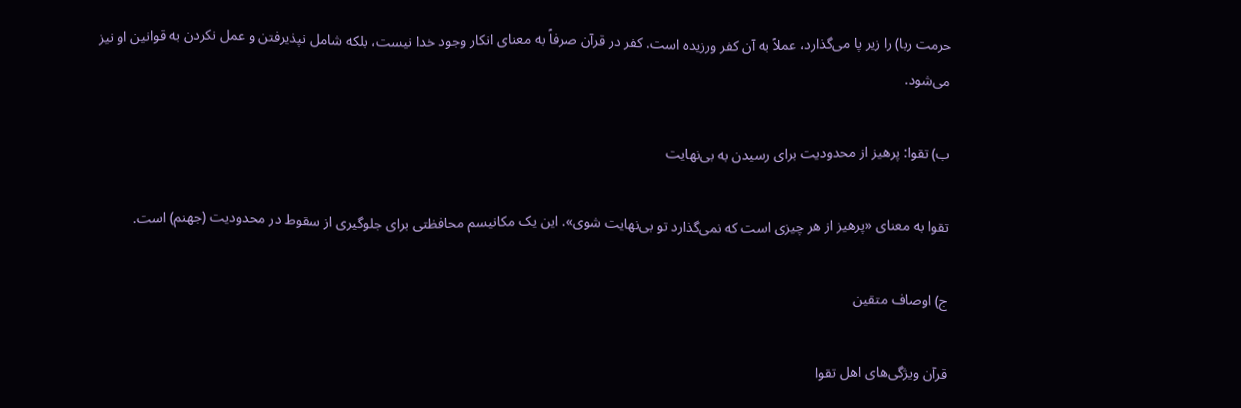حرمت ربا) را زیر پا می‌گذارد، عملاً به آن کفر ورزیده است. کفر در قرآن صرفاً به معنای انکار وجود خدا نیست، بلکه شامل نپذیرفتن و عمل نکردن به قوانین او نیز می‌شود.

ب) تقوا: پرهیز از محدودیت برای رسیدن به بی‌نهایت

تقوا به معنای «پرهیز از هر چیزی است که نمی‌گذارد تو بی‌نهایت شوی». این یک مکانیسم محافظتی برای جلوگیری از سقوط در محدودیت (جهنم) است.

ج) اوصاف متقین

قرآن ویژگی‌های اهل تقوا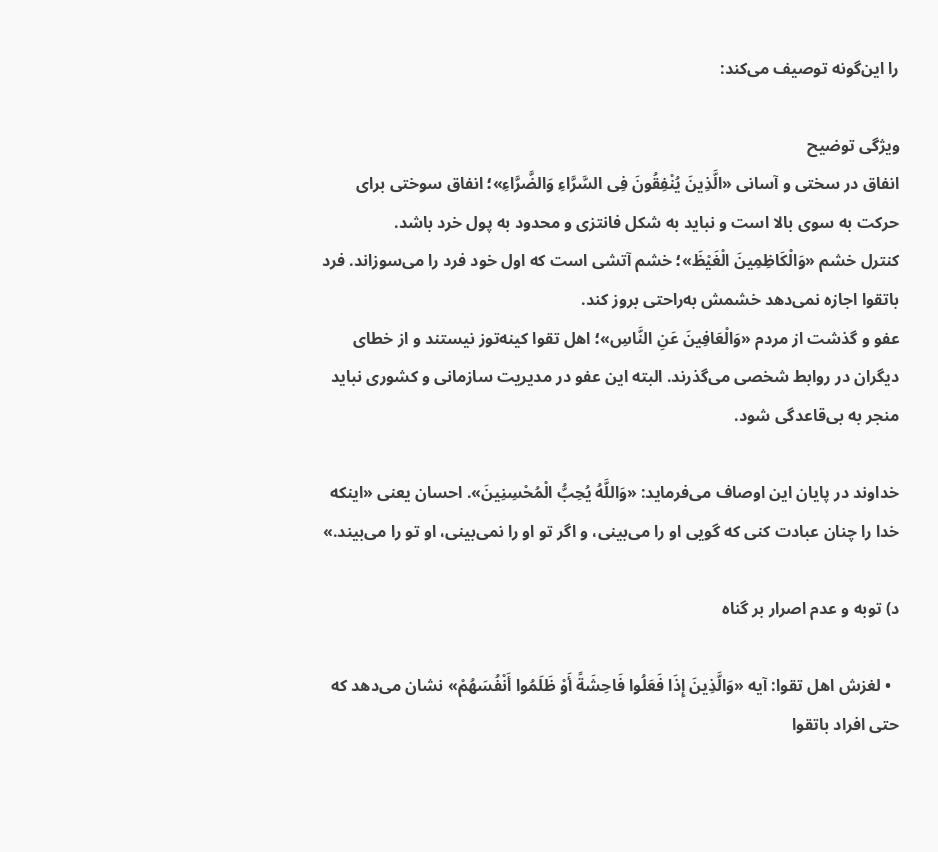را این‌گونه توصیف می‌کند:

ویژگی توضیح
انفاق در سختی و آسانی «الَّذِینَ یُنْفِقُونَ فِی السَّرَّاءِ وَالضَّرَّاءِ»؛ انفاق سوختی برای حرکت به سوی بالا است و نباید به شکل فانتزی و محدود به پول خرد باشد.
کنترل خشم «وَالْکَاظِمِینَ الْغَیْظَ»؛ خشم آتشی است که اول خود فرد را می‌سوزاند. فرد باتقوا اجازه نمی‌دهد خشمش به‌راحتی بروز کند.
عفو و گذشت از مردم «وَالْعَافِینَ عَنِ النَّاسِ»؛ اهل تقوا کینه‌توز نیستند و از خطای دیگران در روابط شخصی می‌گذرند. البته این عفو در مدیریت سازمانی و کشوری نباید منجر به بی‌قاعدگی شود.

خداوند در پایان این اوصاف می‌فرماید: «وَاللَّهُ یُحِبُّ الْمُحْسِنِینَ». احسان یعنی «اینکه خدا را چنان عبادت کنی که گویی او را می‌بینی، و اگر تو او را نمی‌بینی، او تو را می‌بیند.»

د) توبه و عدم اصرار بر گناه

  • لغزش اهل تقوا: آیه «وَالَّذِینَ إِذَا فَعَلُوا فَاحِشَةً أَوْ ظَلَمُوا أَنْفُسَهُمْ» نشان می‌دهد که حتی افراد باتقوا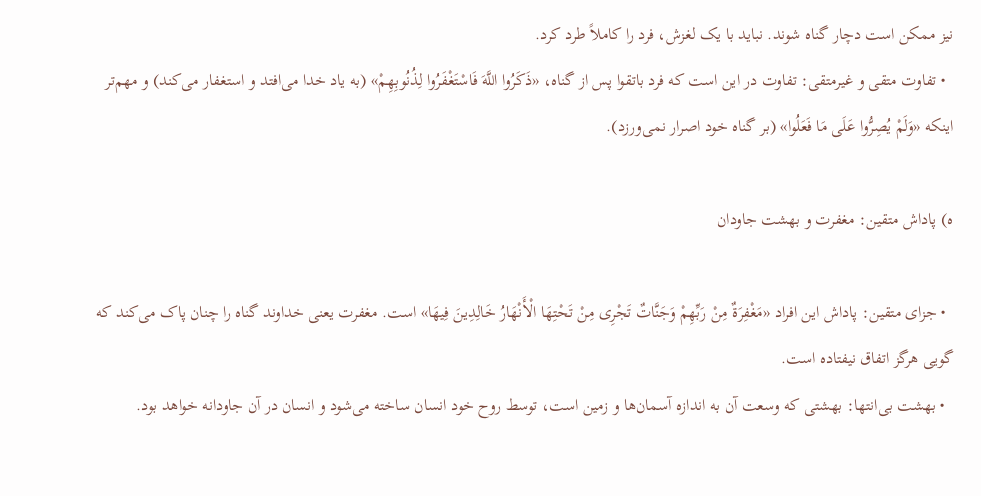نیز ممکن است دچار گناه شوند. نباید با یک لغزش، فرد را کاملاً طرد کرد.
  • تفاوت متقی و غیرمتقی: تفاوت در این است که فرد باتقوا پس از گناه، «ذَکَرُوا اللَّهَ فَاسْتَغْفَرُوا لِذُنُوبِهِمْ» (به یاد خدا می‌افتد و استغفار می‌کند) و مهم‌تر اینکه «وَلَمْ یُصِرُّوا عَلَى مَا فَعَلُوا» (بر گناه خود اصرار نمی‌ورزد).

ه) پاداش متقین: مغفرت و بهشت جاودان

  • جزای متقین: پاداش این افراد «مَغْفِرَةٌ مِنْ رَبِّهِمْ وَجَنَّاتٌ تَجْرِی مِنْ تَحْتِهَا الْأَنْهَارُ خَالِدِینَ فِیهَا» است. مغفرت یعنی خداوند گناه را چنان پاک می‌کند که گویی هرگز اتفاق نیفتاده است.
  • بهشت بی‌انتها: بهشتی که وسعت آن به اندازه آسمان‌ها و زمین است، توسط روح خود انسان ساخته می‌شود و انسان در آن جاودانه خواهد بود.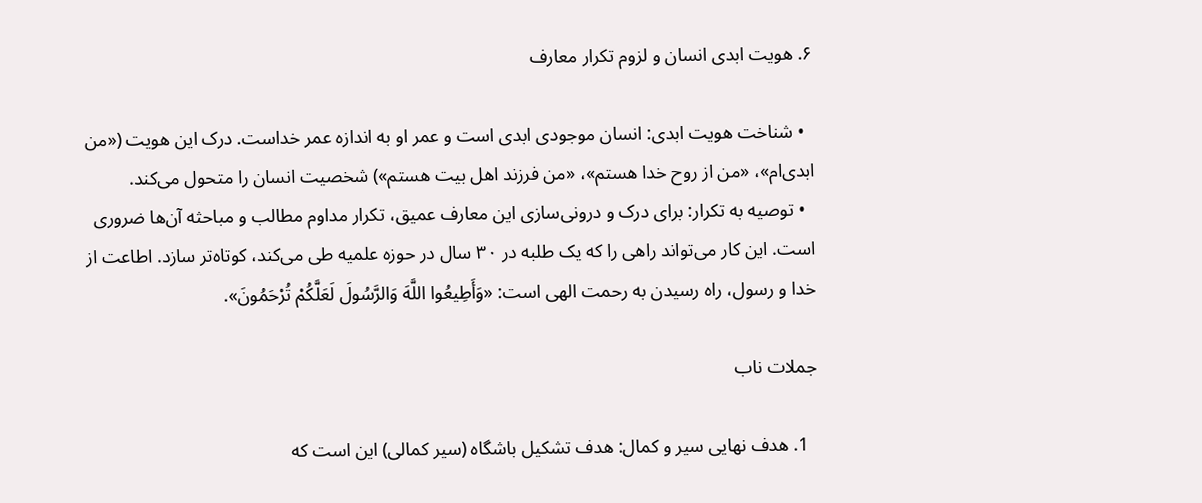۶. هویت ابدی انسان و لزوم تکرار معارف

  • شناخت هویت ابدی: انسان موجودی ابدی است و عمر او به اندازه عمر خداست. درک این هویت («من ابدی‌ام»، «من از روح خدا هستم»، «من فرزند اهل بیت هستم») شخصیت انسان را متحول می‌کند.
  • توصیه به تکرار: برای درک و درونی‌سازی این معارف عمیق، تکرار مداوم مطالب و مباحثه آن‌ها ضروری است. این کار می‌تواند راهی را که یک طلبه در ۳۰ سال در حوزه علمیه طی می‌کند، کوتاه‌تر سازد. اطاعت از خدا و رسول، راه رسیدن به رحمت الهی است: «وَأَطِیعُوا اللَّهَ وَالرَّسُولَ لَعَلَّكُمْ تُرْحَمُونَ».

جملات ناب

  1. هدف نهایی سیر و کمال: هدف تشکیل باشگاه (سیر کمالی) این است که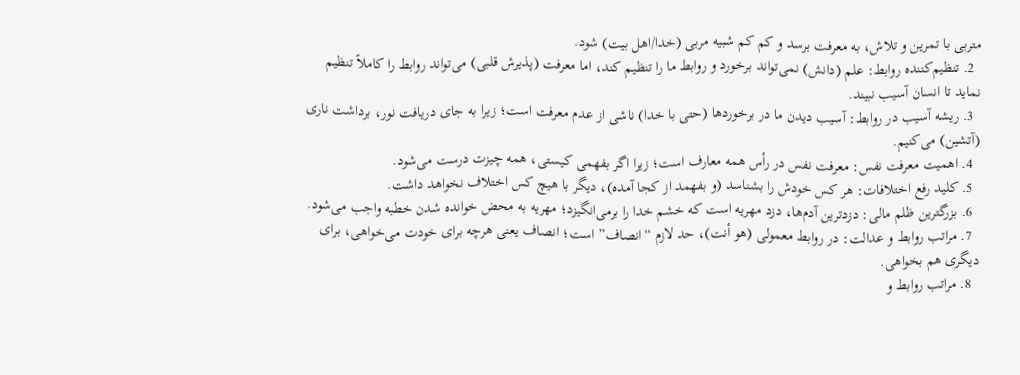متربی با تمرین و تلاش، به معرفت برسد و کم کم شبیه مربی (خدا/اهل بیت) شود.
  2. تنظیم‌کننده روابط: علم (دانش) نمی‌تواند برخورد و روابط ما را تنظیم کند، اما معرفت (پذیرش قلبی) می‌تواند روابط را کاملاً تنظیم نماید تا انسان آسیب نبیند.
  3. ریشه آسیب در روابط: آسیب دیدن ما در برخوردها (حتی با خدا) ناشی از عدم معرفت است؛ زیرا به جای دریافت نور، برداشت ناری (آتشین) می‌کنیم.
  4. اهمیت معرفت نفس: معرفت نفس در رأس همه معارف است؛ زیرا اگر بفهمی کیستی، همه چیزت درست می‌شود.
  5. کلید رفع اختلافات: هر کس خودش را بشناسد (و بفهمد از کجا آمده)، دیگر با هیچ کس اختلاف نخواهد داشت.
  6. بزرگترین ظلم مالی: دزدترین آدم‌ها، دزد مهریه است که خشم خدا را برمی‌انگیزد؛ مهریه به محض خوانده شدن خطبه واجب می‌شود.
  7. مراتب روابط و عدالت: در روابط معمولی (هو أنت)، حد لازم “انصاف” است؛ انصاف یعنی هرچه برای خودت می‌خواهی، برای دیگری هم بخواهی.
  8. مراتب روابط و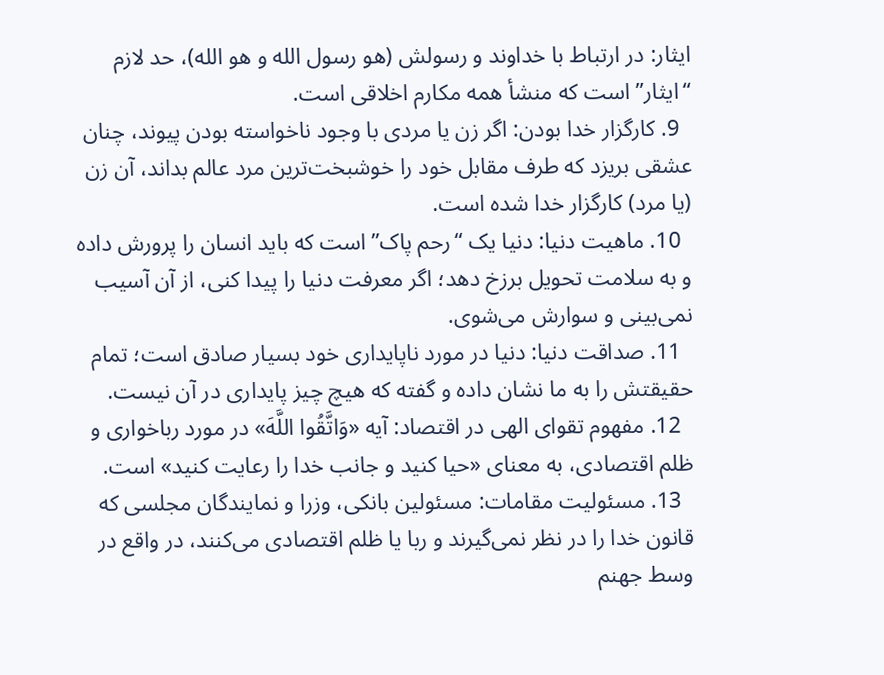ایثار: در ارتباط با خداوند و رسولش (هو رسول الله و هو الله)، حد لازم “ایثار” است که منشأ همه مکارم اخلاقی است.
  9. کارگزار خدا بودن: اگر زن یا مردی با وجود ناخواسته بودن پیوند، چنان عشقی بریزد که طرف مقابل خود را خوشبخت‌ترین مرد عالم بداند، آن زن (یا مرد) کارگزار خدا شده است.
  10. ماهیت دنیا: دنیا یک “رحم پاک” است که باید انسان را پرورش داده و به سلامت تحویل برزخ دهد؛ اگر معرفت دنیا را پیدا کنی، از آن آسیب نمی‌بینی و سوارش می‌شوی.
  11. صداقت دنیا: دنیا در مورد ناپایداری خود بسیار صادق است؛ تمام حقیقتش را به ما نشان داده و گفته که هیچ چیز پایداری در آن نیست.
  12. مفهوم تقوای الهی در اقتصاد: آیه «وَاتَّقُوا اللَّهَ» در مورد رباخواری و ظلم اقتصادی، به معنای «حیا کنید و جانب خدا را رعایت کنید» است.
  13. مسئولیت مقامات: مسئولین بانکی، وزرا و نمایندگان مجلسی که قانون خدا را در نظر نمی‌گیرند و ربا یا ظلم اقتصادی می‌کنند، در واقع در وسط جهنم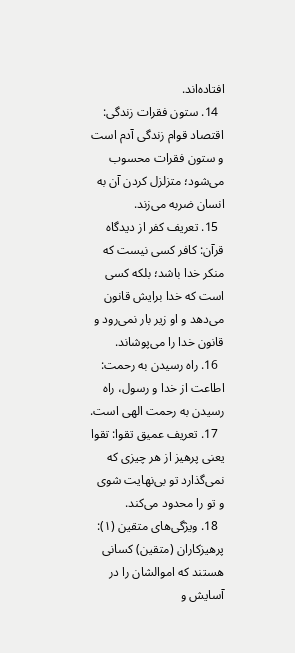افتاده‌اند.
  14. ستون فقرات زندگی: اقتصاد قوام زندگی آدم است و ستون فقرات محسوب می‌شود؛ متزلزل کردن آن به انسان ضربه می‌زند.
  15. تعریف کفر از دیدگاه قرآن: کافر کسی نیست که منکر خدا باشد؛ بلکه کسی است که خدا برایش قانون می‌دهد و او زیر بار نمی‌رود و قانون خدا را می‌پوشاند.
  16. راه رسیدن به رحمت: اطاعت از خدا و رسول، راه رسیدن به رحمت الهی است.
  17. تعریف عمیق تقوا: تقوا یعنی پرهیز از هر چیزی که نمی‌گذارد تو بی‌نهایت شوی و تو را محدود می‌کند.
  18. ویژگی‌های متقین (۱): پرهیزکاران (متقین) کسانی هستند که اموالشان را در آسایش و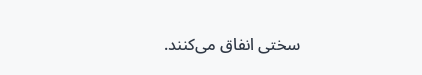سختی انفاق می‌کنند.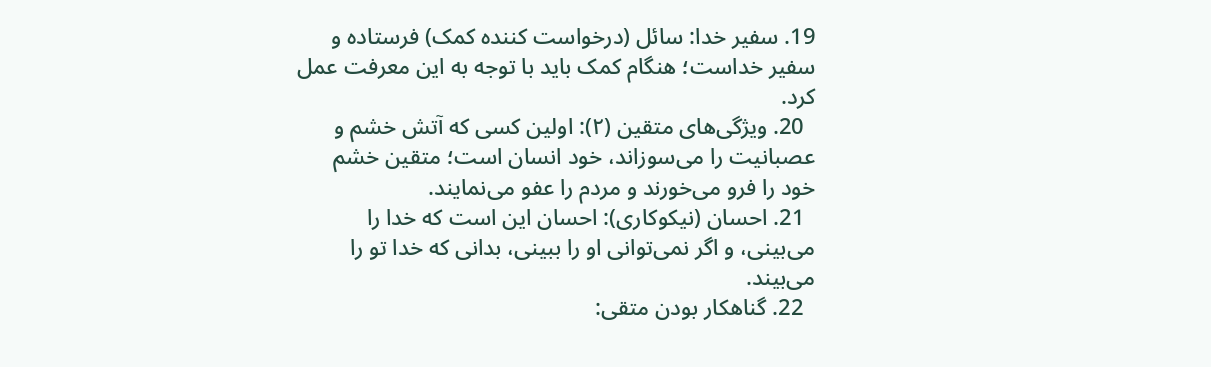19. سفیر خدا: سائل (درخواست کننده کمک) فرستاده و سفیر خداست؛ هنگام کمک باید با توجه به این معرفت عمل کرد.
  20. ویژگی‌های متقین (۲): اولین کسی که آتش خشم و عصبانیت را می‌سوزاند، خود انسان است؛ متقین خشم خود را فرو می‌خورند و مردم را عفو می‌نمایند.
  21. احسان (نیکوکاری): احسان این است که خدا را می‌بینی، و اگر نمی‌توانی او را ببینی، بدانی که خدا تو را می‌بیند.
  22. گناهکار بودن متقی: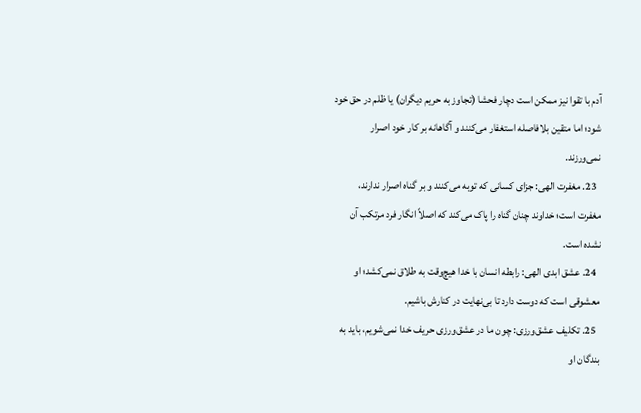آدم با تقوا نیز ممکن است دچار فحشا (تجاوز به حریم دیگران) یا ظلم در حق خود شود؛ اما متقین بلافاصله استغفار می‌کنند و آگاهانه بر کار خود اصرار نمی‌ورزند.
  23. مغفرت الهی: جزای کسانی که توبه می‌کنند و بر گناه اصرار ندارند، مغفرت است؛ خداوند چنان گناه را پاک می‌کند که اصلاً انگار فرد مرتکب آن نشده است.
  24. عشق ابدی الهی: رابطه انسان با خدا هیچ‌وقت به طلاق نمی‌کشد؛ او معشوقی است که دوست دارد تا بی‌نهایت در کنارش باشیم.
  25. تکلیف عشق‌ورزی: چون ما در عشق‌ورزی حریف خدا نمی‌شویم، باید به بندگان او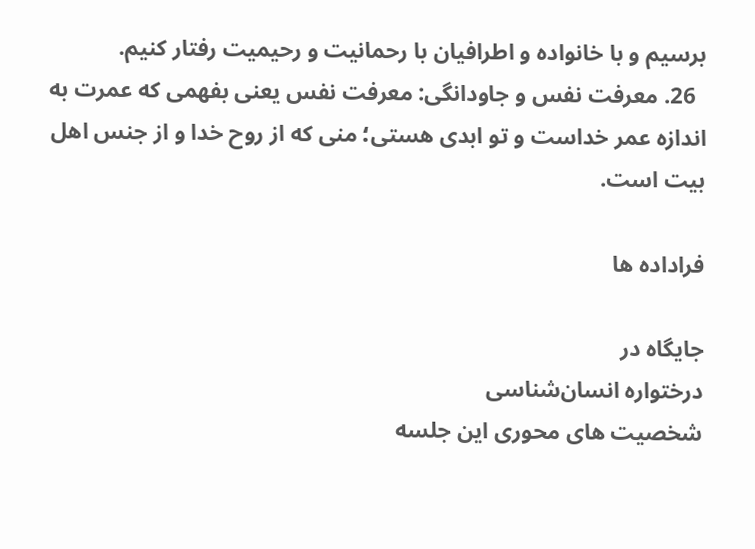برسیم و با خانواده و اطرافیان با رحمانیت و رحیمیت رفتار کنیم.
  26. معرفت نفس و جاودانگی: معرفت نفس یعنی بفهمی که عمرت به اندازه عمر خداست و تو ابدی هستی؛ منی که از روح خدا و از جنس اهل بیت است.

فراداده ها

جایگاه در
درختواره انسان‌شناسی
شخصیت ‌های محوری این جلسه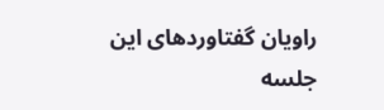راویان گفتاوردهای این جلسه